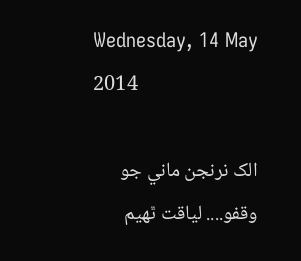Wednesday, 14 May 2014

الک نرنجن ماني جو وقفو.... لياقت ٿهيم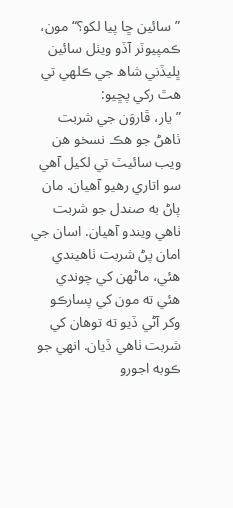”سائين ڇا پيا لکو؟“ مون، ڪمپيوٽر آڏو ويٺل سائين ڀليڏني شاھ جي ڪلهي تي هٿ رکي پڇيو:
”يار، ڦاروَن جي شربت ٺاهڻ جو هڪ نسخو هن ويب سائيٽ تي لکيل آهي سو اتاري رهيو آهيان. مان پاڻ به صندل جو شربت ٺاهي ويندو آهيان. اسان جي امان پڻ شربت ٺاهيندي هئي، ماڻهن کي چوندي هئي ته مون کي پسارڪو وکر آڻي ڏيو ته توهان کي شربت ٺاهي ڏيان. انهي جو ڪوبه اجورو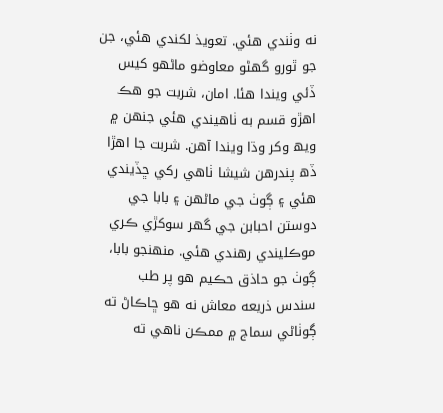نه وٺندي هئي. تعويذ لکندي هئي، جن جو ٿورو گھڻو معاوضو ماڻهو کيس ڏئي ويندا هئا. امان، شربت جو هڪ اهڙو قسم به ٺاهيندي هئي جنهن ۾ ويھ وکر وڌا ويندا آهن. شربت جا اهڙا ڏھ پندرهن شيشا ٺاهي رکي ڇڏيندي هئي ۽ ڳوٺ جي ماڻهن ۽ بابا جي دوستن احبابن جي گھر سوکڙي ڪري موڪليندي رهندي هئي. منهنجو بابا، ڳوٺ جو حاذق حڪيم هو پر طب سندس ذريعه معاش نه هو ڇاڪاڻ ته ڳوٺاڻي سماج ۾ ممڪن ناهي ته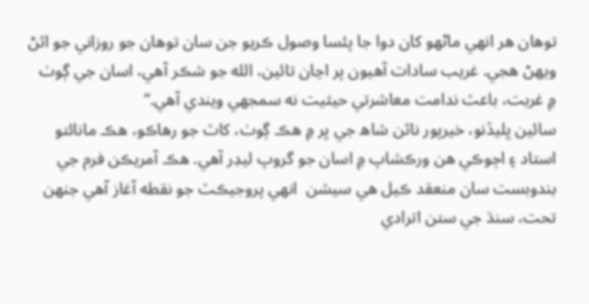توهان هر انهي ماڻهو کان دوا جا پئسا وصول ڪريو جن سان توهان جو روزاني جو اٿڻ ويهڻ هجي. غريب سادات آهيون پر اڃان تائين، الله جو شڪر آهي، اسان جي ڳوٺ ۾ غربت، باعث ندامت معاشرتي حيثيت نه سمجھي ويندي آهي.“
سائين ڀليڏنو، خيرپور ناٿن شاھ جي ڀر ۾ هڪ ڳوٺ، کاٽ جو رهاڪو، هڪ مانائتو استاد ۽ اڄوڪي هن ورڪشاپ ۾ اسان جو گروپ ليڊر آهي. هڪ آمريڪن فرم جي بندوبست سان منعقد ڪيل هي سيشن  انهي پروجيڪٽ جو نقطه آغاز آهي جنهن تحت، سنڌ جي ستن اترادي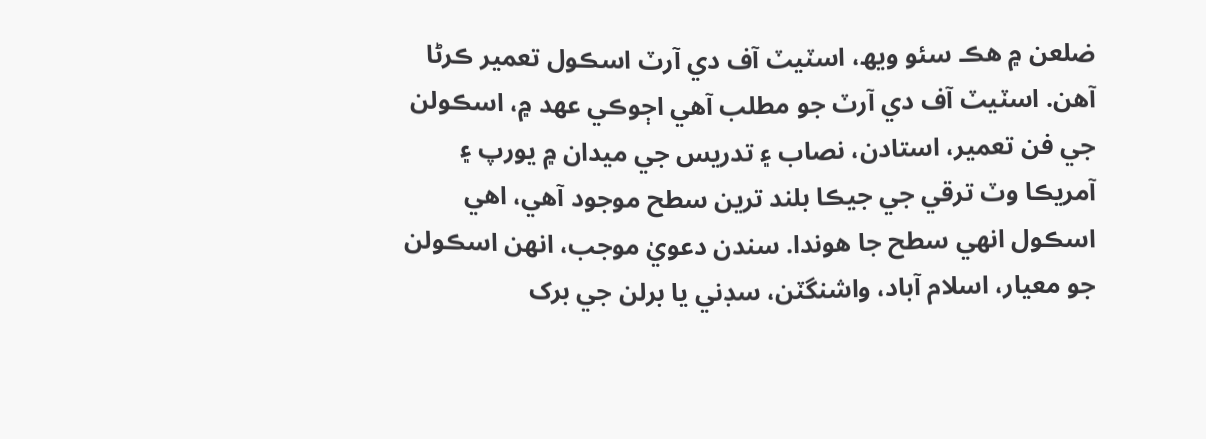ضلعن ۾ هڪ سئو ويھ، اسٽيٽ آف دي آرٽ اسڪول تعمير ڪرڻا آهن. اسٽيٽ آف دي آرٽ جو مطلب آهي اڄوڪي عهد ۾، اسڪولن جي فن تعمير، استادن، نصاب ۽ تدريس جي ميدان ۾ يورپ ۽ آمريڪا وٽ ترقي جي جيڪا بلند ترين سطح موجود آهي، اهي اسڪول انهي سطح جا هوندا. سندن دعويٰ موجب، انهن اسڪولن جو معيار، اسلام آباد، واشنگٽن، سڊني يا برلن جي برک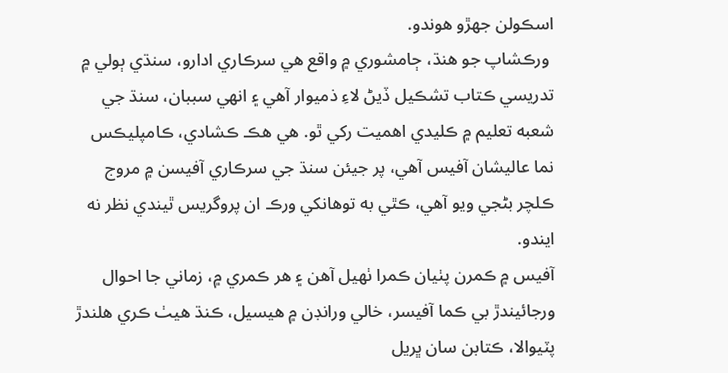اسڪولن جهڙو هوندو.
 ورڪشاپ جو هنڌ، ڄامشوري ۾ واقع هي سرڪاري ادارو، سنڌي ٻولي ۾ تدريسي ڪتاب تشڪيل ڏيڻ لاءِ ذميوار آهي ۽ انهي سببان، سنڌ جي شعبه تعليم ۾ ڪليدي اهميت رکي ٿو. هي هڪ ڪشادي، ڪامپليڪس نما عاليشان آفيس آهي، پر جيئن سنڌ جي سرڪاري آفيسن ۾ مروج ڪلچر بڻجي ويو آهي، ڪٿي به توهانکي ورڪ ان پروگريس ٿيندي نظر نه ايندو.
آفيس ۾ ڪمرن پٺيان ڪمرا ٺهيل آهن ۽ هر ڪمري ۾، زماني جا احوال ورجائيندڙ بي ڪما آفيسر، خالي ورانڊن ۾ هيسيل، ڪنڌ هيٺ ڪري هلندڙ پٽيوالا، ڪتابن سان ڀريل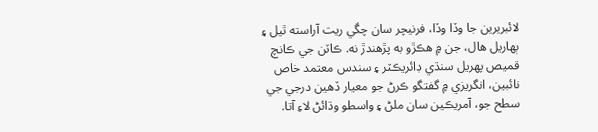لائبريرين جا وڏا وڏا، فرنيچر سان چڱي ريت آراسته ٿيل ۽ ٻهاريل هال، جن ۾ هڪڙو به پڙهندڙ نه. ڪاٽن جي ڪانچ قميص پهريل سنڌي ڊائريڪٽر ۽ سندس معتمد خاص نائبين، انگريزي ۾ گفتگو ڪرڻ جو معيار ڏهين درجي جي سطح جو، آمريڪين سان ملڻ ۽ واسطو وڌائڻ لاءِ آتا.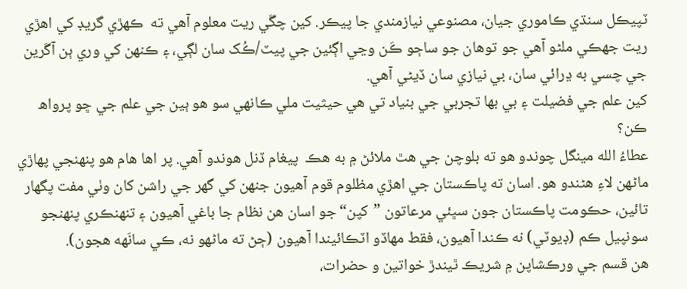ٽپيڪل سنڌي ڪاموري جيان، مصنوعي نيازمندي جا پيڪر. کين چڱي ريت معلوم آهي ته  ڪهڙي گريڊ کي اهڙي ريت جهڪي ملڻو آهي جو توهان جو ساڄو ڪَن وڃي اڳئين جي پيٽ/ڪُک سان لڳي، ۽ ڪنهن کي وري ٻن آڱرين جي چسي به ڍرائي سان، بي نيازي سان ڏيڻي آهي.
کين علم جي فضيلت ۽ بي بها تجربي جي بنياد تي هي حيثيت ملي ڪانهي سو هو ٻين جي علم جي ڇو پرواھ ڪن؟
عطاءُ الله مينگل چوندو هو ته بلوچن جي هٿ ملائڻ ۾ به هڪ  پيغام ڏنل هوندو آهي. پر اها هام هو پنهنجي پهاڙي ماڻهن لاءِ هڻندو هو. اسان ته پاڪستان جي اهڙي مظلوم قوم آهيون جنهن کي گھر جي راشن کان وٺي مفت پگهار تائين، حڪومت پاڪستان جون سڀئي مرعاتون ”کپن“ جو اسان هن نظام جا باغي آهيون ۽ تنهنڪري پنهنجو سونپيل ڪم (ڊيوٽي) نه ڪندا آهيون، فقط مهاڏو اٽڪائيندا آهيون (ڄڻ ته ماڻهو نه، ڪي سانَهه هجون).
هن قسم جي ورڪشاپن ۾ شريڪ ٿيندڙ خواتين و حضرات،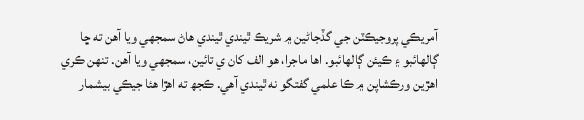آمريڪي پروجيڪٽن جي گڏجاڻين ۾ شريڪ ٿيندي ٿيندي هاڻ سمجهي ويا آهن ته ڇا ڳالهائبو ۽ ڪيئن ڳالهائبو. اها ماجرا، هو الف کان ي تائين، سمجهي ويا آهن. تنهن ڪري اهڙين ورڪشاپن ۾ ڪا علمي گفتگو نه ٿيندي آهي. ڪجھ ته اهڙا هئا جيڪي بيشمار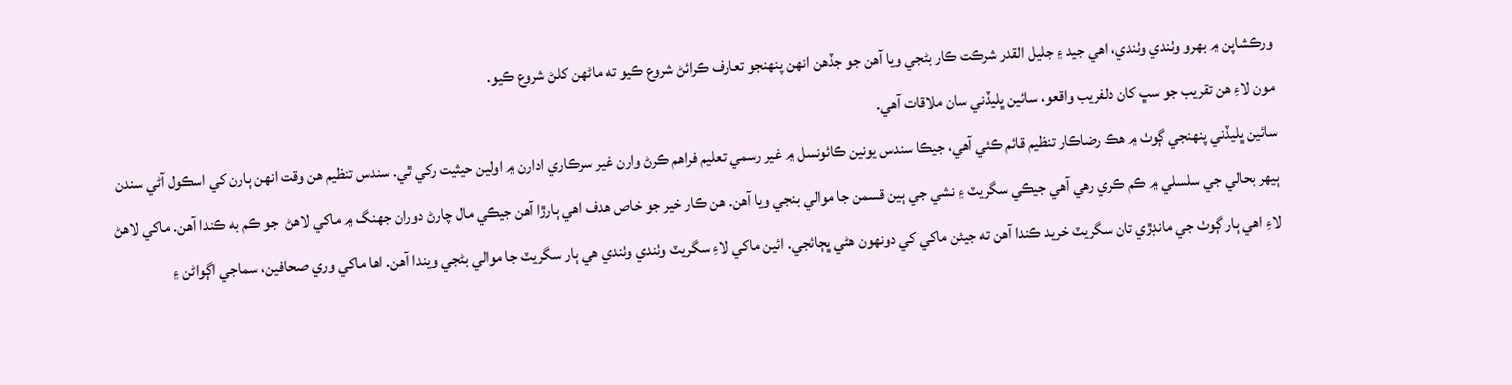ورڪشاپن ۾ بهرو وٺندي وٺندي، اهي جيد ۽ جليل القدر شرڪت ڪار بڻجي ويا آهن جو جڏهن انهن پنهنجو تعارف ڪرائڻ شروع ڪيو ته ماڻهن کلڻ شروع ڪيو.
مون لاءِ هن تقريب جو سڀ کان دلفريب واقعو، سائين ڀليڏني سان ملاقات آهي.
سائين ڀليڏني پنهنجي ڳوٺ ۾ هڪ رضاڪار تنظيم قائم ڪئي آهي، جيڪا سندس يونين ڪائونسل ۾ غير رسمي تعليم فراهم ڪرڻ وارن غير سرڪاري ادارن ۾ اولين حيثيت رکي ٿي. سندس تنظيم هن وقت انهن ٻارن کي اسڪول آڻي سندن ٻيهر بحالي جي سلسلي ۾ ڪم ڪري رهي آهي جيڪي سگريٽ ۽ نشي جي ٻين قسمن جا موالي بنجي ويا آهن. هن ڪار خير جو خاص هدف اهي ٻارڙا آهن جيڪي مال چارڻ دوران جھنگ ۾ ماکي لاهڻ  جو ڪم به ڪندا آهن. ماکي لاهڻ لاءِ اهي ٻار ڳوٺ جي مانڊڙي تان سگريٽ خريد ڪندا آهن ته جيئن ماکي کي دونهون هڻي ڀڄائجي. ائين ماکي لاءِ سگريٽ وٺندي وٺندي هي ٻار سگريٽ جا موالي بڻجي ويندا آهن. اها ماکي وري صحافين، سماجي اڳواڻن ۽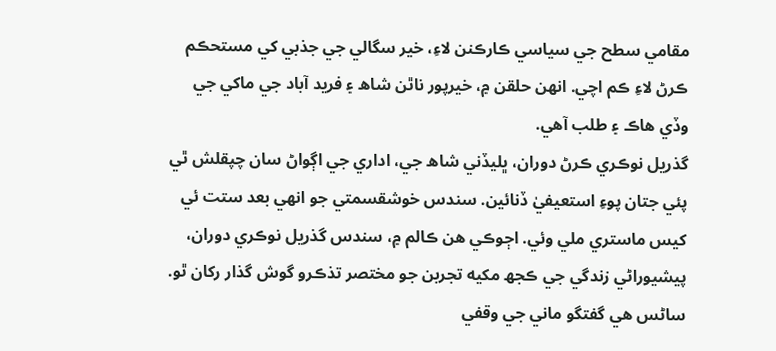مقامي سطح جي سياسي ڪارڪنن لاءِ، خير سگالي جي جذبي کي مستحڪم ڪرڻ لاءِ ڪم اچي. انهن حلقن ۾، خيرپور ناٿن شاھ ۽ فريد آباد جي ماکي جي وڏي هاڪ ۽ طلب آهي.
گذريل نوڪري ڪرڻ دوران، ڀليڏني شاھ جي، اداري جي اڳواڻ سان چپقلش ٿي پئي جتان پوءِ استعيفيٰ ڏنائين. سندس خوشقسمتي جو انهي بعد ستت ئي کيس ماستري ملي وئي. اڄوڪي هن ڪالم ۾، سندس گذريل نوڪري دوران، پيشيوراڻي زندگي جي ڪجھ مکيه تجربن جو مختصر تذڪرو گوش گذار رکان ٿو. ساڻس هي گفتگو ماني جي وقفي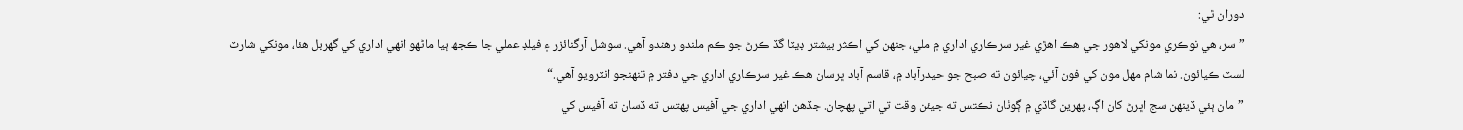دوران ٿي:
”سر، هي نوڪري مونکي لاهور جي هڪ اهڙي غير سرڪاري اداري ۾ ملي، جنهن کي اڪثر بيشتر ڊيٽا گڏ ڪرڻ جو ڪم ملندو رهندو آهي. سوشل آرگنائزر ۽ فيلڊ عملي جا ڪجھ ٻيا ماڻهو انهي اداري کي گھربل هئا، مونکي شارٽ لسٽ ڪيائون. نما شام مهل مون کي فون آئي، چيائون ته صبح جو حيدرآباد ۾، قاسم آباد ڀرسان هڪ غير سرڪاري اداري جي دفتر ۾ تنهنجو انٽرويو آهي.“
”مان ٻئي ڏينهن سج اڀرڻ کان اڳ، پهرين گاڏي ۾ ڳوٺان نڪتس ته جيئن وقت تي اتي پهچان. جڏهن انهي اداري جي آفيس پهتس ته ڏسان ته آفيس کي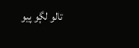تالو لڳو پيو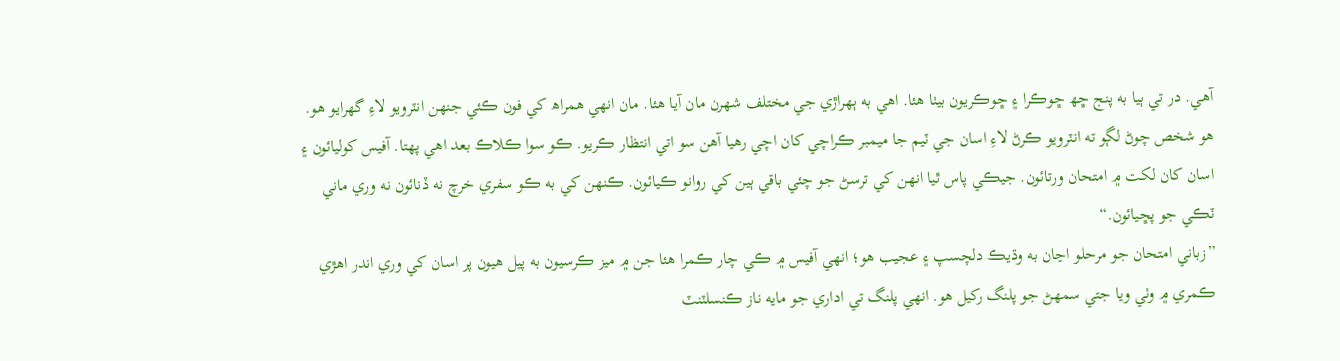آهي. در تي ٻيا به پنج ڇھ ڇوڪرا ۽ ڇوڪريون بيٺا هئا. اهي به ٻهراڙي جي مختلف شهرن مان آيا هئا. مان انهي همراھ کي فون ڪئي جنهن انٽرويو لاءِ گھرايو هو. هو شخص چوڻ لڳو ته انٽرويو ڪرڻ لاءِ اسان جي ٽيم جا ميمبر ڪراچي کان اچي رهيا آهن سو اتي انتظار ڪريو. ڪو سوا ڪلاڪ بعد اهي پهتا. آفيس کوليائون ۽ اسان کان لکت ۾ امتحان ورتائون. جيڪي پاس ٿيا انهن کي ترسڻ جو چئي باقي ٻين کي روانو ڪيائون. ڪنهن کي به ڪو سفري خرچ نه ڏنائون نه وري ماني ٽڪي جو پڇيائون.“
”زباني امتحان جو مرحلو اڃان به وڌيڪ دلچسپ ۽ عجيب هو؛ انهي آفيس ۾ ڪي چار ڪمرا هئا جن ۾ ميز ڪرسيون به پيل هيون پر اسان کي وري اندر اهڙي ڪمري ۾ وٺي ويا جتي سمهڻ جو پلنگ رکيل هو. انهي پلنگ تي اداري جو مايه ناز ڪنسلٽنٽ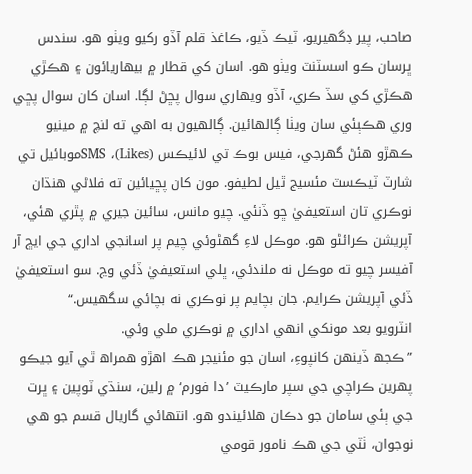صاحب، پير ڊگھيريو، ٽيڪ ڏيو، ڪاغذ قلم آڏو رکيو ويٺو هو. سندس ڀرسان ڪو اسسٽنٽ ويٺو هو. اسان کي قطار ۾ بيهاريائون ۽ هڪڙي هڪڙي کي سڏ ڪري، آڏو ويهاري سوال پڇڻ لڳا. اسان کان سوال پڇي وري هڪٻئي سان ويٺا ڳالهائين. ڳالهيون به اهي ته لنچ ۾ مينيو ڪهڙو هئڻ گھرجي، فيس بوڪ تي لائيڪس (Likes)، SMSموبائيل تي شارٽ ٽيڪسٽ مئسيج ٿيل لطيفو. مون کان پڇيائين ته فلاڻي هنڌان نوڪري تان استعيفيٰ ڇو ڏنئي. چيو مانس، سائين جيري ۾ پٿري هئي، آپريشن ڪرائڻو هو. موڪل لاءِ گھڻوئي چيم پر اسانجي اداري جي ايڇ آر آفيسر چيو ته موڪل نه ملندئي، ڀلي استعيفيٰ ڏئي وڃ. سو استعيفيٰ ڏئي آپريشن ڪرايم. جان بچايم پر نوڪري نه بچائي سگھيس.“
انٽرويو بعد مونکي انهي اداري ۾ نوڪري ملي وئي.
”ڪجھ ڏينهن کانپوءِ، اسان جو مئنيجر هڪ اهڙو همراھ ٿي آيو جيڪو پهرين ڪراچي جي سپر مارڪيٽ ’دا فورم‘ ۾ رلين، سنڌي ٽوپين ۽ ڀرت جي ٻئي سامان جو دڪان هلائيندو هو. انتهائي گاريال قسم جو هي نوجوان، ٺٽي جي هڪ نامور قومي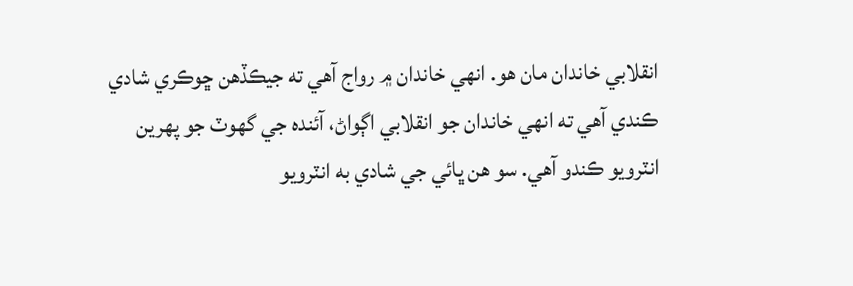انقلابي خاندان مان هو. انهي خاندان ۾ رواج آهي ته جيڪڏهن ڇوڪري شادي ڪندي آهي ته انهي خاندان جو انقلابي اڳواڻ، آئنده جي گھوٽ جو پهرين انٽرويو ڪندو آهي. سو هن ڀائي جي شادي به انٽرويو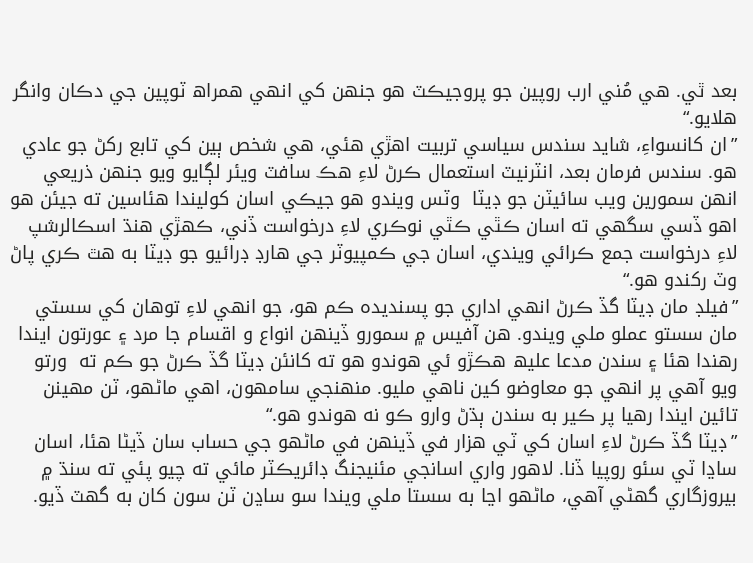بعد ٿي. هي مُني ارب روپين جو پروجيڪٽ هو جنهن کي انهي همراھ ٽوپين جي دڪان وانگر هلايو.“
”ان کانسواءِ، شايد سندس سياسي تربيت اهڙي هئي، هي شخص ٻين کي تابع رکڻ جو عادي هو. سندس فرمان بعد، انٽرنيٽ استعمال ڪرڻ لاءِ هڪ سافٽ ويئر لڳايو ويو جنهن ذريعي انهن سمورين ويب سائيٽن جو ڊيٽا  وٽس ويندو هو جيڪي اسان کوليندا هئاسين ته جيئن هو اهو ڏسي سگھي ته اسان ڪٿي ڪٿي نوڪري لاءِ درخواست ڏني، ڪهڙي هنڌ اسڪالرشپ لاءِ درخواست جمع ڪرائي ويندي، اسان جي ڪمپيوٽر جي هارڊ ڊرائيو جو ڊيٽا به هٿ ڪري پاڻ وٽ رکندو هو.“
”فيلڊ مان ڊيٽا گڏ ڪرڻ انهي اداري جو پسنديده ڪم هو، جو انهي لاءِ توهان کي سستي مان سستو عملو ملي ويندو. هن آفيس ۾ سمورو ڏينهن انواع و اقسام جا مرد ۽ عورتون ايندا رهندا هئا ۽ سندن مدعا عليھ هڪڙو ئي هوندو هو ته کانئن ڊيٽا گڏ ڪرڻ جو ڪم ته  ورتو ويو آهي پر انهي جو معاوضو کين ناهي مليو. منهنجي سامهون، اهي ماڻهو، ٽن مهينن تائين ايندا رهيا پر ڪير به سندن ٻڌڻ وارو ڪو نه هوندو هو.“
”ڊيٽا گڏ ڪرڻ لاءِ اسان کي ٽي هزار في ڏينهن في ماڻهو جي حساب سان ڏيڻا هئا، اسان ساڍا ٽي سئو روپيا ڏنا. لاهور واري اسانجي مئنيجنگ ڊائريڪٽر مائي ته چيو پئي ته سنڌ ۾ بيروزگاري گھڻي آهي، ماڻهو اڃا به سستا ملي ويندا سو ساڍن ٽن سون کان به گھٽ ڏيو.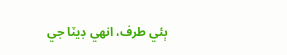ٻئي طرف، انهي ڊيٽا جي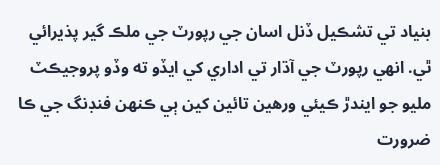بنياد تي تشڪيل ڏنل اسان جي رپورٽ جي ملڪ گير پذيرائي ٿي. انهي رپورٽ جي آڌار تي اداري کي ايڏو ته وڏو پروجيڪٽ مليو جو ايندڙ ڪيئي ورهين تائين کين ٻي ڪنهن فنڊنگ جي ڪا ضرورت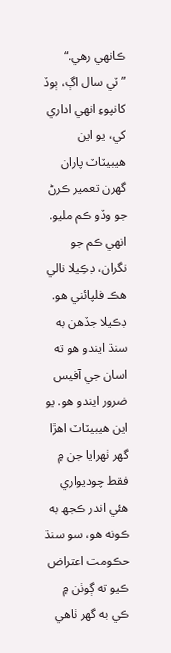ڪانهي رهي.“
”ٽي سال اڳ، ٻوڏ کانپوءِ انهي اداري کي، يو اين هيبيٽاٽ پاران گھرن تعمير ڪرڻ جو وڏو ڪم مليو. انهي ڪم جو نگران، ڊڪِيلا نالي هڪ فلپائني هو. ڊڪيلا جڏهن به سنڌ ايندو هو ته اسان جي آفيس ضرور ايندو هو. يو اين هيبيٽاٽ اهڙا گھر ٺهرايا جن ۾ فقط چوديواري هئي اندر ڪجھ به ڪونه هو، سو سنڌ حڪومت اعتراض ڪيو ته ڳوٺن ۾ ڪي به گھر ٺاهي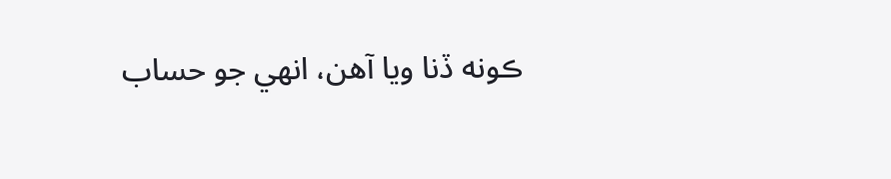ڪونه ڏنا ويا آهن، انهي جو حساب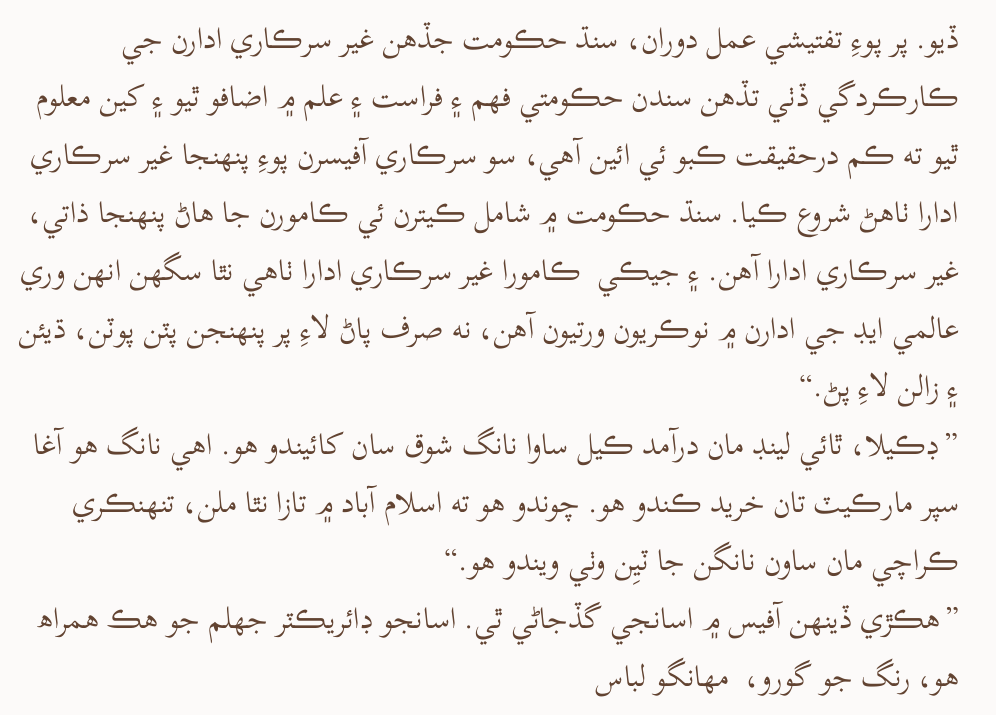ڏيو. پر پوءِ تفتيشي عمل دوران، سنڌ حڪومت جڏهن غير سرڪاري ادارن جي ڪارڪردگي ڏٺي تڏهن سندن حڪومتي فهم ۽ فراست ۽ علم ۾ اضافو ٿيو ۽ کين معلوم ٿيو ته ڪم درحقيقت ڪبو ئي ائين آهي، سو سرڪاري آفيسرن پوءِ پنهنجا غير سرڪاري ادارا ٺاهڻ شروع ڪيا. سنڌ حڪومت ۾ شامل ڪيترن ئي ڪامورن جا هاڻ پنهنجا ذاتي، غير سرڪاري ادارا آهن. ۽ جيڪي  ڪامورا غير سرڪاري ادارا ٺاهي نٿا سگھن انهن وري عالمي ايڊ جي ادارن ۾ نوڪريون ورتيون آهن، نه صرف پاڻ لاءِ پر پنهنجن پٽن پوٽن، ڌيئن ۽ زالن لاءِ پڻ.“
”ڊڪيلا، ٿائي لينڊ مان درآمد ڪيل ساوا نانگ شوق سان کائيندو هو. اهي نانگ هو آغا سپر مارڪيٽ تان خريد ڪندو هو. چوندو هو ته اسلام آباد ۾ تازا نٿا ملن، تنهنڪري ڪراچي مان ساون نانگن جا ٽيِن وٺي ويندو هو.“
”هڪڙي ڏينهن آفيس ۾ اسانجي گڏجاڻي ٿي. اسانجو ڊائريڪٽر جهلم جو هڪ همراھ هو، رنگ جو گورو،  مهانگو لباس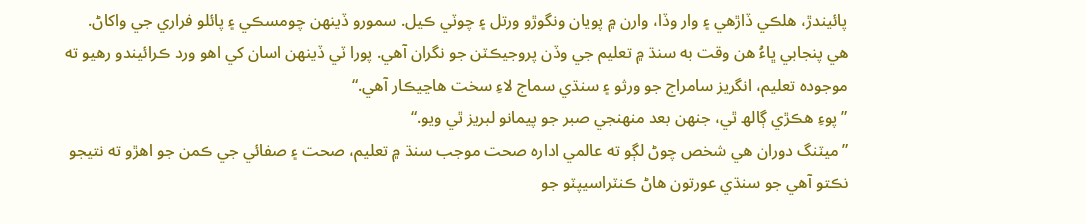پائيندڙ، هلڪي ڏاڙهي ۽ وار وڏا، وارن ۾ پويان ونگوڙو ورتل ۽ چوٽي ڪيل. سمورو ڏينهن چومسڪي ۽ پائلو فراري جي واکاڻ. هي پنجابي ڀاءُ هن وقت به سنڌ ۾ تعليم جي وڏن پروجيڪٽن جو نگران آهي. پورا ٽي ڏينهن اسان کي اهو ورد ڪرائيندو رهيو ته موجوده تعليم، انگريز سامراج جو ورثو ۽ سنڌي سماج لاءِ سخت هاڃيڪار آهي.“
”پوءِ هڪڙي ڳالھ ٿي، جنهن بعد منهنجي صبر جو پيمانو لبريز ٿي ويو.“
”ميٽنگ دوران هي شخص چوڻ لڳو ته عالمي اداره صحت موجب سنڌ ۾ تعليم، صحت ۽ صفائي جي ڪمن جو اهڙو ته نتيجو نڪتو آهي جو سنڌي عورتون هاڻ ڪنٽراسيپٽو جو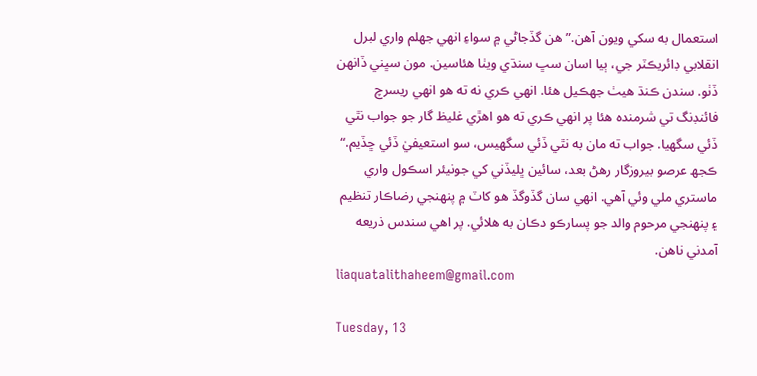استعمال به سکي ويون آهن.” هن گڏجاڻي ۾ سواءِ انهي جهلم واري لبرل انقلابي ڊائريڪٽر جي، ٻيا اسان سڀ سنڌي ويٺا هئاسين. مون سڀني ڏانهن ڏٺو. سندن ڪنڌ هيٺ جهڪيل هئا. انهي ڪري نه ته هو انهي ريسرچ فائنڊنگ تي شرمنده هئا پر انهي ڪري ته هو اهڙي غليظ گار جو جواب نٿي ڏئي سگھيا. جواب ته مان به نٿي ڏئي سگھيس، سو استعيفيٰ ڏئي ڇڏيم.“
ڪجھ عرصو بيروزگار رهڻ بعد، سائين ڀليڏني کي جونيئر اسڪول واري ماستري ملي وئي آهي. انهي سان گڏوگڏ هو کاٽ ۾ پنهنجي رضاڪار تنظيم ۽ پنهنجي مرحوم والد جو پسارڪو دڪان به هلائي. پر اهي سندس ذريعه آمدني ناهن.
liaquatalithaheem@gmail.com

Tuesday, 13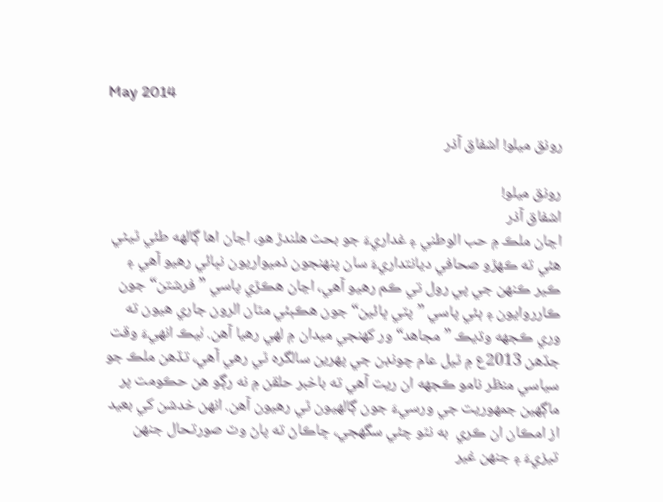May 2014

رونق ميلو! اشفاق آذر

رونق ميلو!
اشفاق آذر
اڃان ملڪ ۾ حب الوطني ۽ غداريءَ جو بحث هلندڙ هو، اڃان اها ڳالهه طئي ٿيڻي هئي ته ڪهڙو صحافي ديانتداريءَ سان پنهنجون ذميواريون نڀائي رهيو آهي ۽ ڪير ڪنهن جي پي رول تي ڪم رهيو آهي، اڃان هڪڙي پاسي ”فرشتن“ جون ڪارروايون ۽ ٻئي پاسي ”پٽي ڀائين“ جون هڪٻئي مٿان الرون جاري هيون ته وري ڪجهه وڌيڪ ”مجاهد“ ور کهنجي ميدان ۾ لهي رهيا آهن. ٺيڪ انهيءَ وقت جڏهن 2013ع ۾ ٿيل عام چونڊن جي پهرين سالگره ٿي رهي آهي، تڏهن ملڪ جو سياسي منظر نامو ڪجهه ان ريت آهي ته باخبر حلقن ۾ نه رڳو هن حڪومت پر ماڳهين جمهوريت جي ورسيءَ جون ڳالهيون ٿي رهيون آهن. انهن خدشن کي بعيد از امڪان ان ڪري  به نٿو چئي سگهجي، ڇاڪاڻ ته پاڻ وٽ صورتحال جنهن تيزيءَ ۽ جنهن غير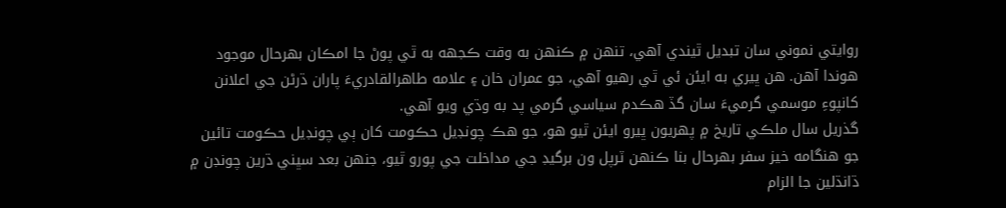روايتي نموني سان تبديل ٿيندي آهي، تنهن ۾ ڪنهن به وقت ڪجهه به ٿي پوڻ جا امڪان بهرحال موجود هوندا آهن. هن ڀيري به ايئن ئي ٿي رهيو آهي، جو عمران خان ۽ علامه طاهرالقادريءَ پاران ڌرڻن جي اعلانن کانپوءِ موسمي گرميءَ سان گڏ هڪدم سياسي گرمي پد به وڌي ويو آهي.
گذريل سال ملڪي تاريخ ۾ پهريون ڀيرو ايئن ٿيو هو، جو هڪ چونڊيل حڪومت کان ٻي چونڊيل حڪومت تائين جو هنگامه خيز سفر بهرحال بنا ڪنهن ٽرپل ون برگيڊ جي مداخلت جي پورو ٿيو، جنهن بعد سڀني ڌرين چونڊن ۾ ڌانڌلين جا الزام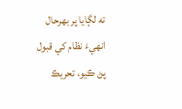ته لڳايا پر بهرحال انهيءَ نظام کي قبول پڻ ڪيو، تحريڪ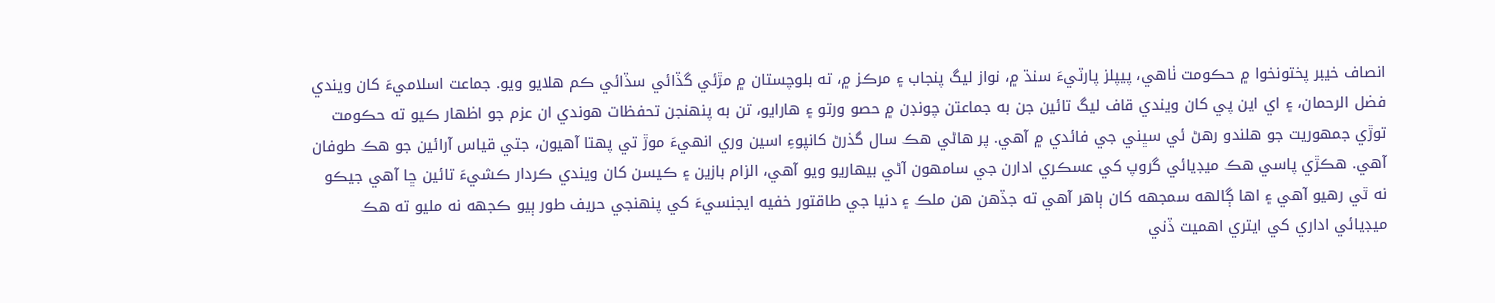انصاف خيبر پختونخوا ۾ حڪومت ٺاهي، پيپلز پارٽيءَ سنڌ ۾، نواز ليگ پنجاب ۽ مرڪز ۾، ته بلوچستان ۾ مڙئي گڏائي سڏائي ڪم هلايو ويو. جماعت اسلاميءَ کان ويندي فضل الرحمان، ۽ اي اين پي کان ويندي قاف ليگ تائين جن به جماعتن چونڊن ۾ حصو ورتو ۽ هارايو، تن به پنهنجن تحفظات هوندي ان عزم جو اظهار ڪيو ته حڪومت توڙي جمهوريت جو هلندو رهڻ ئي سڀني جي فائدي ۾ آهي. پر هاڻي هڪ سال گذرڻ کانپوءِ اسين وري انهيءَ موڙ تي پهتا آهيون، جتي قياس آرائين جو هڪ طوفان آهي. هڪڙي پاسي هڪ ميڊيائي گروپ کي عسڪري ادارن جي سامهون آڻي بيهاريو ويو آهي، الزام بازين ۽ ڪيسن کان ويندي ڪردار ڪشيءَ تائين ڇا آهي جيڪو نه ٿي رهيو آهي ۽ اها ڳالهه سمجهه کان ٻاهر آهي ته جڏهن هن ملڪ ۽ دنيا جي طاقتور خفيه ايجنسيءَ کي پنهنجي حريف طور ٻيو ڪجهه نه مليو ته هڪ ميڊيائي اداري کي ايتري اهميت ڏني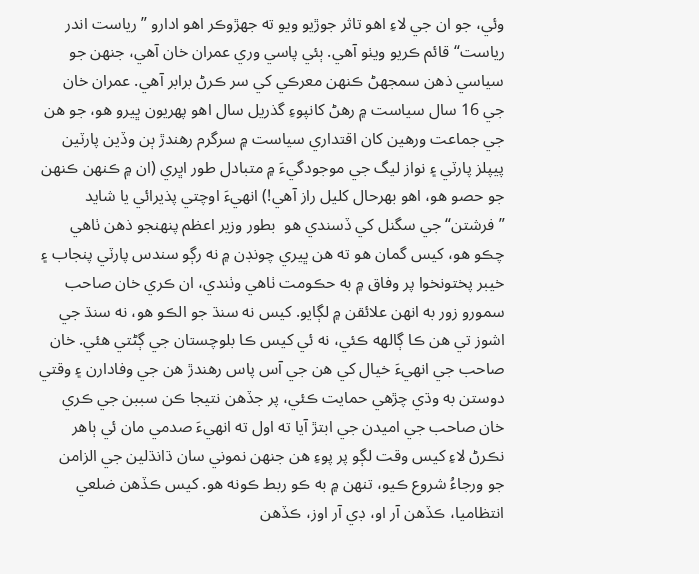وئي، جو ان جي لاءِ اهو تاثر جوڙيو ويو ته جهڙوڪر اهو ادارو ”رياست اندر رياست“ قائم ڪريو ويٺو آهي. ٻئي پاسي وري عمران خان آهي، جنهن جو سياسي ذهن سمجهڻ ڪنهن معرڪي کي سر ڪرڻ برابر آهي. عمران خان جي 16 سال سياست ۾ رهڻ کانپوءِ گذريل سال اهو پهريون ڀيرو هو، جو هن جي جماعت ورهين کان اقتداري سياست ۾ سرگرم رهندڙ ٻن وڏين پارٽين پيپلز پارٽي ۽ نواز ليگ جي موجودگيءَ ۾ متبادل طور اڀري (ان ۾ ڪنهن ڪنهن جو حصو هو، اهو بهرحال کليل راز آهي!) انهيءَ اوچتي پذيرائي يا شايد ”فرشتن“ جي سگنل کي ڏسندي هو  بطور وزير اعظم پنهنجو ذهن ٺاهي چڪو هو، کيس گمان هو ته هن ڀيري چونڊن ۾ نه رڳو سندس پارٽي پنجاب ۽ خيبر پختونخوا پر وفاق ۾ به حڪومت ٺاهي وٺندي، ان ڪري خان صاحب سمورو زور به انهن علائقن ۾ لڳايو. کيس نه سنڌ جو الڪو هو، نه سنڌ جي اشوز تي هن ڪا ڳالهه ڪئي، نه ئي کيس ڪا بلوچستان جي ڳڻتي هئي. خان صاحب جي انهيءَ خيال کي هن جي آس پاس رهندڙ هن جي وفادارن ۽ وقتي دوستن به وڌي چڙهي حمايت ڪئي، پر جڏهن نتيجا ڪن سببن جي ڪري خان صاحب جي اميدن جي ابتڙ آيا ته اول ته انهيءَ صدمي مان ئي ٻاهر نڪرڻ لاءِ کيس وقت لڳو پر پوءِ هن جنهن نموني سان ڌانڌلين جي الزامن جو ورجاءُ شروع ڪيو، تنهن ۾ به ڪو ربط ڪونه هو. کيس ڪڏهن ضلعي انتظاميا، ڪڏهن آر او، ڊي آر اوز، ڪڏهن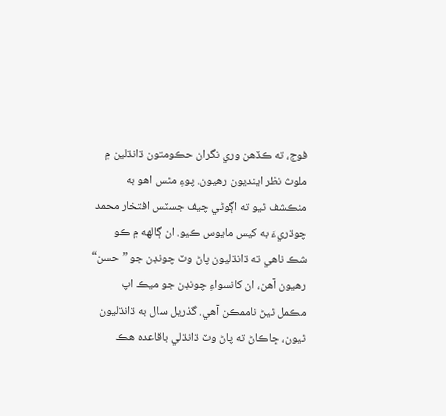فوج، ته ڪڏهن وري نگران حڪومتون ڌانڌلين ۾ ملوث نظر اينديون رهيون. پوءِ مٿس اهو به منڪشف ٿيو ته اڳوڻي چيف جسٽس افتخار محمد چوڌريءَ به کيس مايوس ڪيو. ان ڳالهه ۾ ڪو شڪ ناهي ته ڌانڌليون پاڻ وٽ چونڊن جو ”حسن“ رهيون آهن، ان کانسواءِ چونڊن جو ميڪ اپ مڪمل ٿيڻ ناممڪن آهي. گذريل سال به ڌانڌليون ٿيون، ڇاڪاڻ ته پاڻ وٽ ڌانڌلي باقاعده هڪ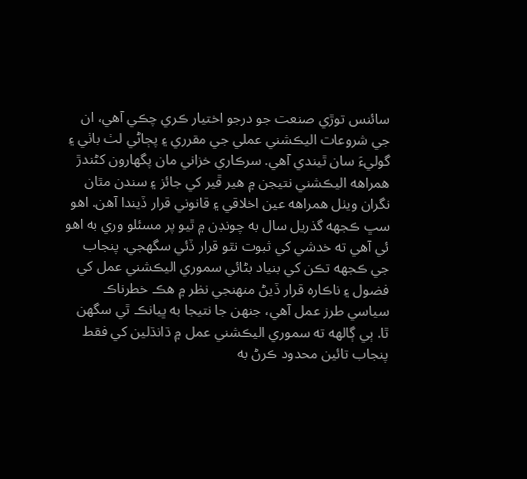سائنس توڙي صنعت جو درجو اختيار ڪري چڪي آهي، ان جي شروعات اليڪشني عملي جي مقرري ۽ پڄاڻي لٺ باٺي ۽ گوليءَ سان ٿيندي آهي. سرڪاري خزاني مان پگهارون کڻندڙ همراهه اليڪشني نتيجن ۾ هير ڦير کي جائز ۽ سندن مٿان نگران ويٺل همراهه عين اخلاقي ۽ قانوني قرار ڏيندا آهن. اهو سڀ ڪجهه گذريل سال به چونڊن ۾ ٿيو پر مسئلو وري به اهو ئي آهي ته خدشي کي ثبوت نٿو قرار ڏئي سگهجي. پنجاب جي ڪجهه تڪن کي بنياد بڻائي سموري اليڪشني عمل کي فضول ۽ ناڪاره قرار ڏيڻ منهنجي نظر ۾ هڪ خطرناڪ سياسي طرز عمل آهي، جنهن جا نتيجا به ڀيانڪ ٿي سگهن ٿا. ٻي ڳالهه ته سموري اليڪشني عمل ۾ ڌانڌلين کي فقط پنجاب تائين محدود ڪرڻ به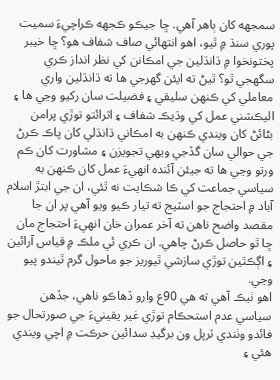سمجهه کان ٻاهر آهي. ڇا جيڪو ڪجهه ڪراچيءَ سميت پوري سنڌ ۾ ٿيو، اهو انتهائي صاف شفاف هو؟ ڇا خيبر پختونخوا ۾ ڌانڌلين جي امڪانن کي نظر انداز ڪري سگهجي ٿو؟ ٿيڻ ته ايئن گهرجي ها ته ڌانڌلين واري معاملي کي ڪنهن سليقي ۽ فضيلت سان رکيو وڃي ها ۽ اليڪشني عمل کي وڌيڪ شفاف ۽ اثرائتو توڙي پرامن بڻائڻ کان ويندي ڪنهن به امڪاني ڌانڌلي کان پاڪ ڪرڻ جي حوالي سان گڏجي ويهي تجويزن ۽ مشاورت کان ڪم ورتو وڃي ها ته جيئن آئنده انهيءَ عمل کان ڪنهن به سياسي جماعت کي ڪا شڪايت نه ٿئي، ان جي ابتڙ اسلام آباد ۾ احتجاج جو اسٽيج ته تيار ڪيو ويو آهي پر ان جا مقصد واضح ناهن ته آخر عمران خان انهيءَ احتجاج مان ڇا ٿو حاصل ڪرڻ چاهي. ان ڪري ئي ملڪ ۾ قياس آرائين ۽ اڳڪٿين توڙي سازشي ٿيوريز جو ماحول گرم ٿيندو پيو وڃي.
اهو ٺيڪ آهي ته هي 90ع وارو ڏهاڪو ناهي، جڏهن سياسي عدم استحڪام توڙي غير يقينيءَ جي صورتحال جو فائدو وٺندي ٽرپل ون برگيڊ سدائين حرڪت ۾ اچي ويندي هئي ۽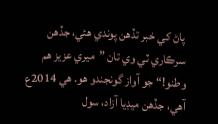پاڻ کي خبر تڏهن پوندي هئي، جڏهن سرڪاري ٽي وي تان ”ميري عزيز هم وطنو!“ جو آواز گونجندو هو. هي 2014ع آهي، جڏهن ميڊيا آزاد، سول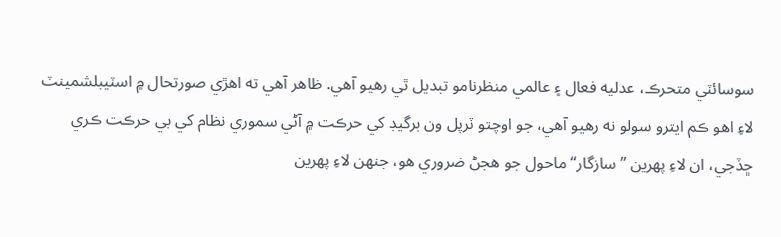سوسائٽي متحرڪ، عدليه فعال ۽ عالمي منظرنامو تبديل ٿي رهيو آهي. ظاهر آهي ته اهڙي صورتحال ۾ اسٽيبلشمينٽ لاءِ اهو ڪم ايترو سولو نه رهيو آهي، جو اوچتو ٽرپل ون برگيڊ کي حرڪت ۾ آڻي سموري نظام کي بي حرڪت ڪري ڇڏجي، ان لاءِ پهرين ”سازگار“ ماحول جو هجڻ ضروري هو، جنهن لاءِ پهرين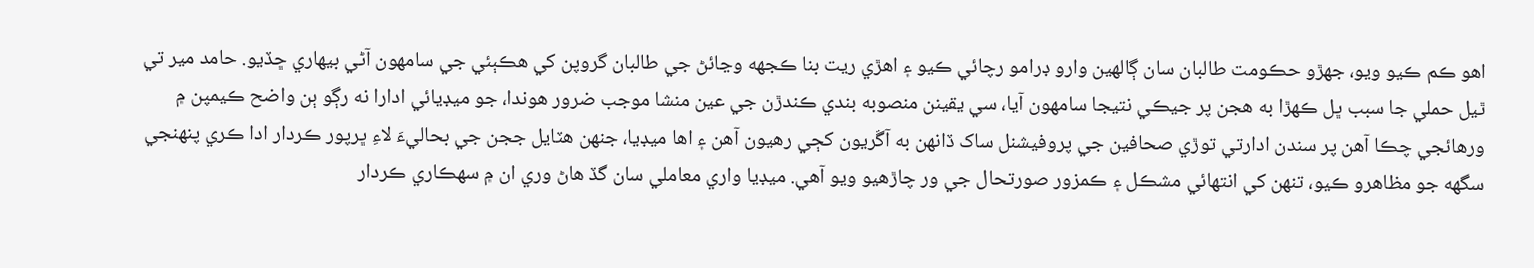اهو ڪم ڪيو ويو، جهڙو حڪومت طالبان سان ڳالهين وارو ڊرامو رچائي ڪيو ۽ اهڙي ريت بنا ڪجهه وڃائڻ جي طالبان گروپن کي هڪٻئي جي سامهون آڻي بيهاري ڇڏيو. حامد مير تي ٿيل حملي جا سبب ڀل ڪهڙا به هجن پر جيڪي نتيجا سامهون آيا، سي يقينن منصوبه بندي ڪندڙن جي عين منشا موجب ضرور هوندا، جو ميڊيائي ادارا نه رڳو ٻن واضح ڪيمپن ۾ ورهائجي چڪا آهن پر سندن ادارتي توڙي صحافين جي پروفيشنل ساک ڏانهن به آڱريون کڄي رهيون آهن ۽ اها ميڊيا، جنهن هٽايل ججن جي بحاليءَ لاءِ ڀرپور ڪردار ادا ڪري پنهنجي سگهه جو مظاهرو ڪيو، تنهن کي انتهائي مشڪل ۽ ڪمزور صورتحال جي ور چاڙهيو ويو آهي. ميڊيا واري معاملي سان گڏ هاڻ وري ان ۾ سهڪاري ڪردار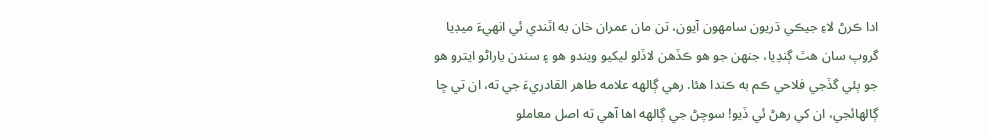ادا ڪرڻ لاءِ جيڪي ڌريون سامهون آيون، تن مان عمران خان به اٿندي ئي انهيءَ ميڊيا گروپ سان هٿ ڳنڍيا، جنهن جو هو ڪڏهن لاڏلو ليکيو ويندو هو ۽ سندن ياراڻو ايترو هو جو ٻئي گڏجي فلاحي ڪم به ڪندا هئا. رهي ڳالهه علامه طاهر القادريءَ جي ته، ان تي ڇا ڳالهائجي، ان کي رهڻ ئي ڏيو! سوچڻ جي ڳالهه اها آهي ته اصل معاملو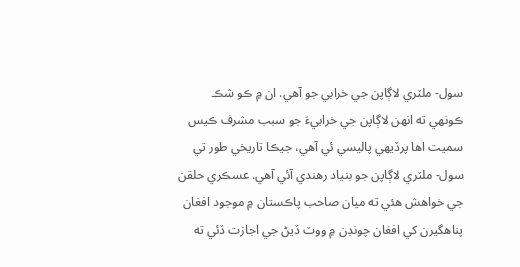سول- ملٽري لاڳاپن جي خرابي جو آهي. ان ۾ ڪو شڪ ڪونهي ته انهن لاڳاپن جي خرابيءَ جو سبب مشرف ڪيس سميت اها پرڏيهي پاليسي ئي آهي، جيڪا تاريخي طور تي سول- ملٽري لاڳاپن جو بنياد رهندي آئي آهي. عسڪري حلقن جي خواهش هئي ته ميان صاحب پاڪستان ۾ موجود افغان پناهگيرن کي افغان چونڊن ۾ ووٽ ڏيڻ جي اجازت ڏئي ته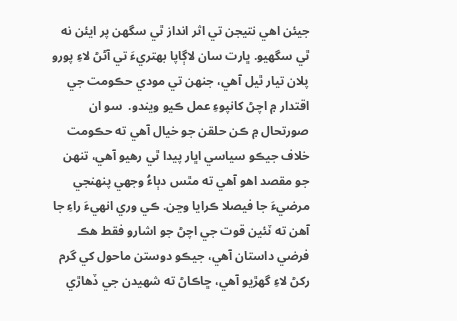جيئن اهي نتيجن تي اثر انداز ٿي سگهن پر ايئن نه ٿي سگهيو. ڀارت سان لاڳاپا بهتريءَ تي آڻڻ لاءِ پورو پلان تيار ٿيل آهي، جنهن تي مودي حڪومت جي اقتدار ۾ اچڻ کانپوءِ عمل ڪيو ويندو.  سو ان صورتحال ۾ ڪن حلقن جو خيال آهي ته حڪومت خلاف جيڪو سياسي اڀار پيدا ٿي رهيو آهي، تنهن جو مقصد اهو آهي ته مٿس دٻاءُ وجهي پنهنجي مرضيءَ جا فيصلا ڪرايا وڃن. ڪي وري انهيءَ راءِ جا آهن ته ٽئين قوت جي اچڻ جو اشارو فقط هڪ فرضي داستان آهي، جيڪو دوستن ماحول کي گرم رکڻ لاءِ گهڙيو آهي، ڇاڪاڻ ته شهيدن جي ڏهاڙي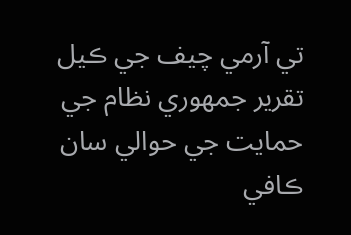تي آرمي چيف جي ڪيل تقرير جمهوري نظام جي حمايت جي حوالي سان ڪافي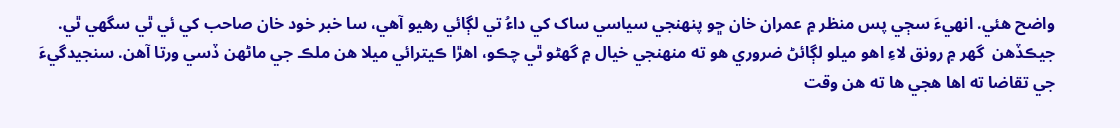واضح هئي. انهيءَ سڄي پس منظر ۾ عمران خان ڇو پنهنجي سياسي ساک کي داءُ تي لڳائي رهيو آهي، سا خبر خود خان صاحب کي ئي ٿي سگهي ٿي. جيڪڏهن  گهر ۾ رونق لاءِ اهو ميلو لڳائڻ ضروري هو ته منهنجي خيال ۾ گهڻو ٿي چڪو، اهڙا ڪيترائي ميلا هن ملڪ جي ماڻهن ڏسي ورتا آهن. سنجيدگيءَ جي تقاضا ته اها هجي ها ته هن وقت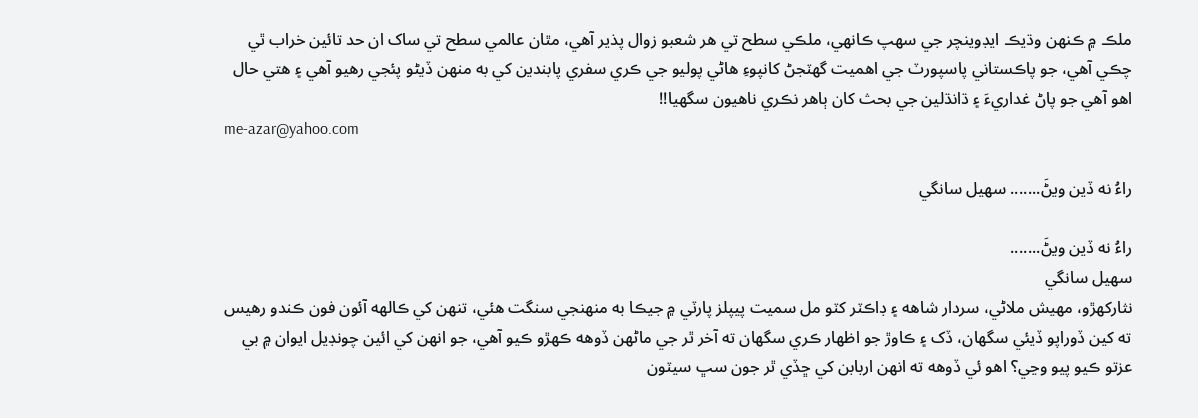ملڪ ۾ ڪنهن وڌيڪ ايڊوينچر جي سهپ ڪانهي، ملڪي سطح تي هر شعبو زوال پذير آهي، مٿان عالمي سطح تي ساک ان حد تائين خراب ٿي چڪي آهي، جو پاڪستاني پاسپورٽ جي اهميت گهٽجڻ کانپوءِ هاڻي پوليو جي ڪري سفري پابندين کي به منهن ڏيڻو پئجي رهيو آهي ۽ هتي حال اهو آهي جو پاڻ غداريءَ ۽ ڌانڌلين جي بحث کان ٻاهر نڪري ناهيون سگهيا!!
me-azar@yahoo.com

راءُ نه ڏين ويڻَ....... سهيل سانگي

راءُ نه ڏين ويڻَ.......
سهيل سانگي
نثارکهڙو، مهيش ملاڻي، سردار شاهه ۽ ڊاڪٽر کٽو مل سميت پيپلز پارٽي ۾ جيڪا به منهنجي سنگت هئي، تنهن کي ڪالهه آئون فون ڪندو رهيس ته کين ڏوراپو ڏيئي سگهان، ڏک ۽ ڪاوڙ جو اظهار ڪري سگهان ته آخر ٿر جي ماڻهن ڏوهه ڪهڙو ڪيو آهي، جو انهن کي ائين چونڊيل ايوان ۾ بي عزتو ڪيو پيو وڃي؟ اهو ئي ڏوهه ته انهن اربابن کي ڇڏي ٿر جون سڀ سيٽون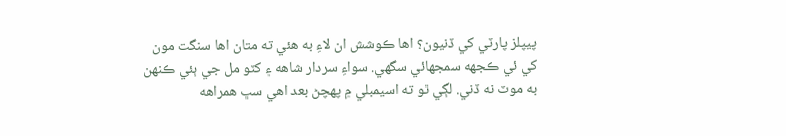پيپلز پارٽي کي ڏنيون؟ اها ڪوشش ان لاءِ به هئي ته متان اها سنگت مون کي ئي ڪجهه سمجهائي سگهي. سواءِ سردار شاهه ۽ کٽو مل جي ٻئي ڪنهن به موٽ نه ڏني. لڳي ٿو ته اسيمبلي ۾ پهچڻ بعد اهي سڀ همراهه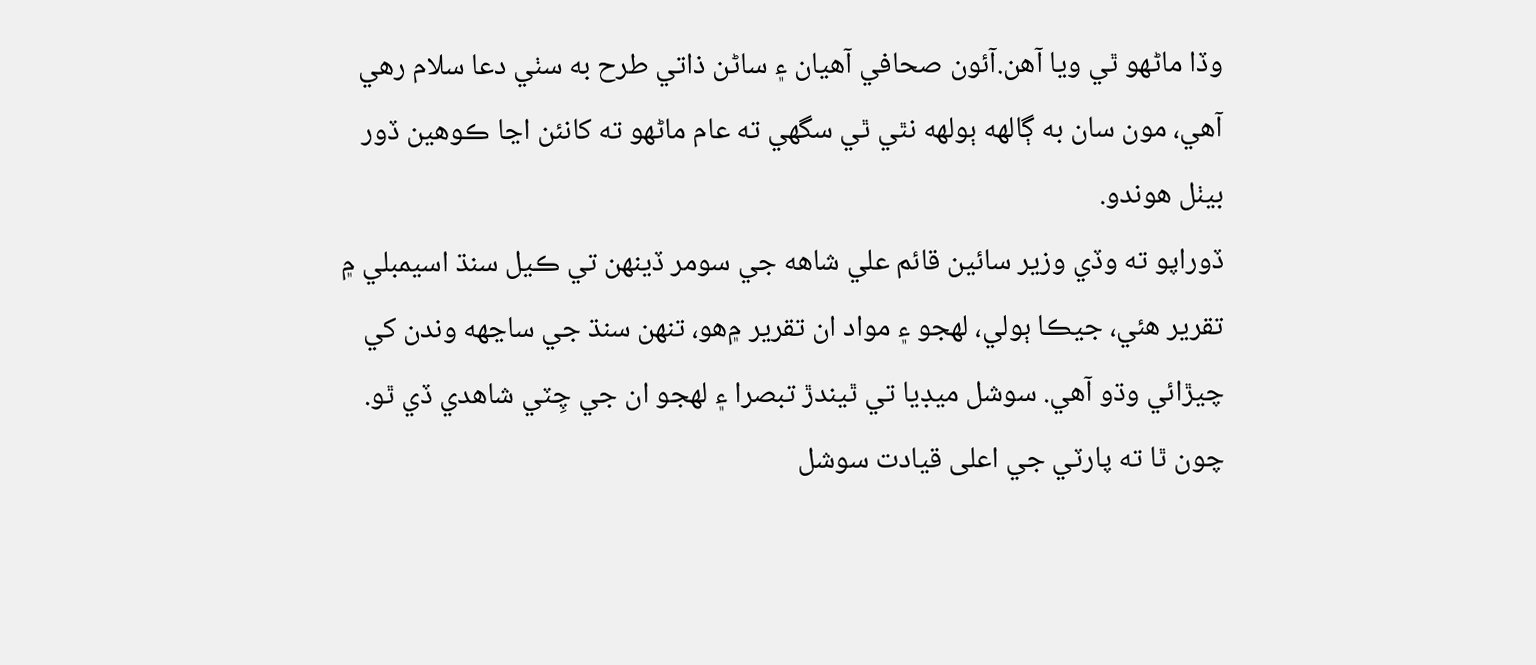وڏا ماڻهو ٿي ويا آهن.آئون صحافي آهيان ۽ ساڻن ذاتي طرح به سٺي دعا سلام رهي آهي، مون سان به ڳالهه ٻولهه نٿي ٿي سگهي ته عام ماڻهو ته کانئن اڃا ڪوهين ڏور بيٺل هوندو.
ڏوراپو ته وڏي وزير سائين قائم علي شاهه جي سومر ڏينهن تي ڪيل سنڌ اسيمبلي ۾ تقرير هئي، جيڪا ٻولي، لهجو ۽ مواد ان تقرير ۾هو، تنهن سنڌ جي ساڃهه وندن کي چيڙائي وڌو آهي. سوشل ميڊيا تي ٿيندڙ تبصرا ۽ لهجو ان جي چِٽي شاهدي ڏي ٿو. چون ٿا ته پارٽي جي اعلى قيادت سوشل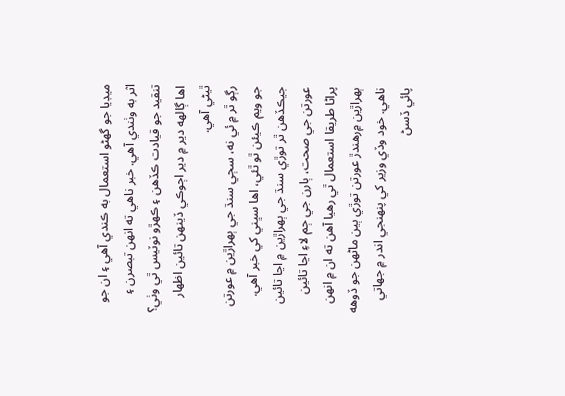ميڊيا جو گهڻو استعمال به ڪندي آهي ۽ ان جو اثر به وٺندي آهي. خبر ناهي ته انهن تبصرن ۽ تنقيد جو قيادت ڪڏهن ۽ ڪهڙو نوٽيس ٿي وٺي؟ اها ڳالهه دير ۾ دير اڄوڪي ڏينهن تائين اظهار ٿيڻي آهي.
رڳو ٿر ۾ ئي نه، سڄي سنڌ جي ٻهراڙين ۾ عورتن جو ويم ڪيئن ٿو ٿئي، اها سڀني کي خبر آهي. جيڪڏهن ٿر توڙي سنڌ جي ٻهراڙين ۾ اڃا تائين عورتن جي صحت، ٻارن جي ڄم لاءِ اڃا تائين پراڻا طريقا استعمال ٿي رهيا آهن ته ان ۾ انهن ٻهراڙين ۾رهندڙ عورتن توڙي ٻين ماڻهن جو ڏوهه ناهي. خود وڏي وزير کي پنهنجي اندر ۾ جهاتي پائي ڏسڻ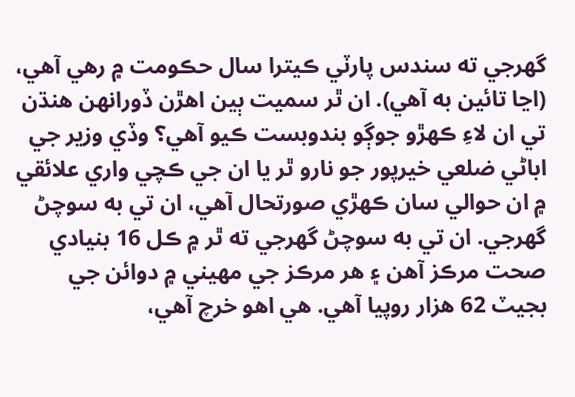گهرجي ته سندس پارٽي ڪيترا سال حڪومت ۾ رهي آهي، (اڃا تائين به آهي). ان ٿر سميت ٻين اهڙن ڏورانهن هنڌن تي ان لاءِ ڪهڙو جوڳو بندوبست ڪيو آهي؟ وڏي وزير جي اباڻي ضلعي خيرپور جو نارو ٿر يا ان جي ڪچي واري علائقي ۾ ان حوالي سان ڪهڙي صورتحال آهي، ان تي به سوچڻ گهرجي. ان تي به سوچڻ گهرجي ته ٿر ۾ ڪل 16 بنيادي صحت مرڪز آهن ۽ هر مرڪز جي مهيني ۾ دوائن جي بجيٽ 62 هزار روپيا آهي. هي اهو خرچ آهي،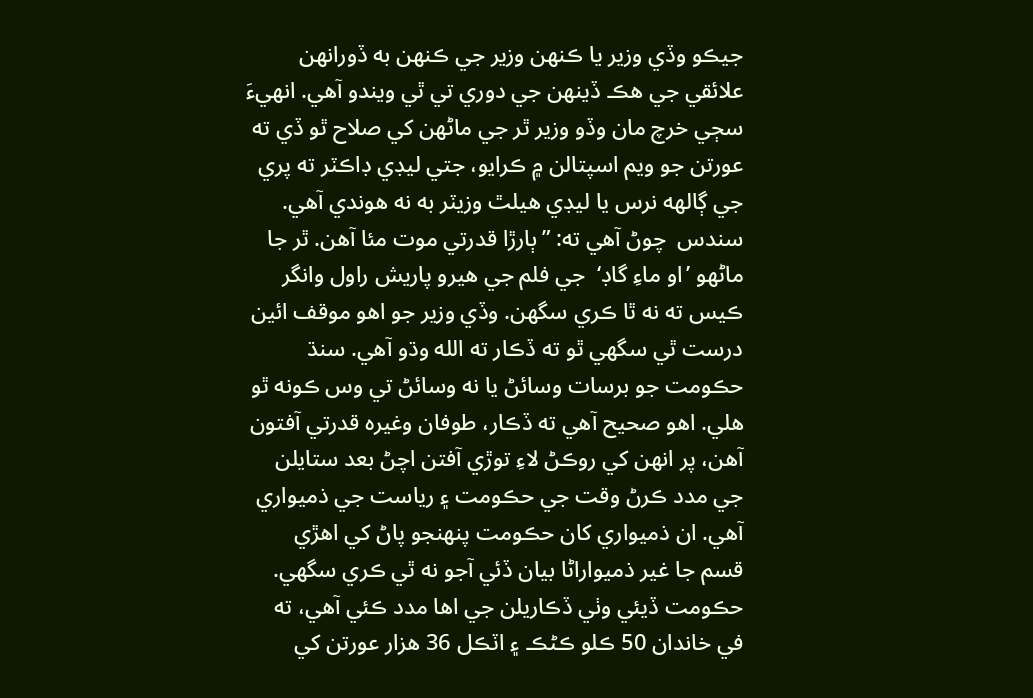جيڪو وڏي وزير يا ڪنهن وزير جي ڪنهن به ڏورانهن علائقي جي هڪ ڏينهن جي دوري تي ٿي ويندو آهي. انهيءَ سڄي خرچ مان وڏو وزير ٿر جي ماڻهن کي صلاح ٿو ڏي ته عورتن جو ويم اسپتالن ۾ ڪرايو، جتي ليڊي ڊاڪٽر ته پري جي ڳالهه نرس يا ليڊي هيلٿ وزيٽر به نه هوندي آهي. سندس  چوڻ آهي ته: ”ٻارڙا قدرتي موت مئا آهن. ٿر جا ماڻهو ’او ماءِ گاڊ‘  جي فلم جي هيرو پاريش راول وانگر ڪيس ته نه ٿا ڪري سگهن. وڏي وزير جو اهو موقف ائين درست ٿي سگهي ٿو ته ڏڪار ته الله وڌو آهي. سنڌ حڪومت جو برسات وسائڻ يا نه وسائڻ تي وس ڪونه ٿو هلي. اهو صحيح آهي ته ڏڪار، طوفان وغيره قدرتي آفتون آهن، پر انهن کي روڪڻ لاءِ توڙي آفتن اچڻ بعد ستايلن جي مدد ڪرڻ وقت جي حڪومت ۽ رياست جي ذميواري آهي. ان ذميواري کان حڪومت پنهنجو پاڻ کي اهڙي قسم جا غير ذميواراڻا بيان ڏئي آجو نه ٿي ڪري سگهي. حڪومت ڏيئي وٺي ڏڪاريلن جي اها مدد ڪئي آهي، ته في خاندان 50 ڪلو ڪڻڪ ۽ اٽڪل 36 هزار عورتن کي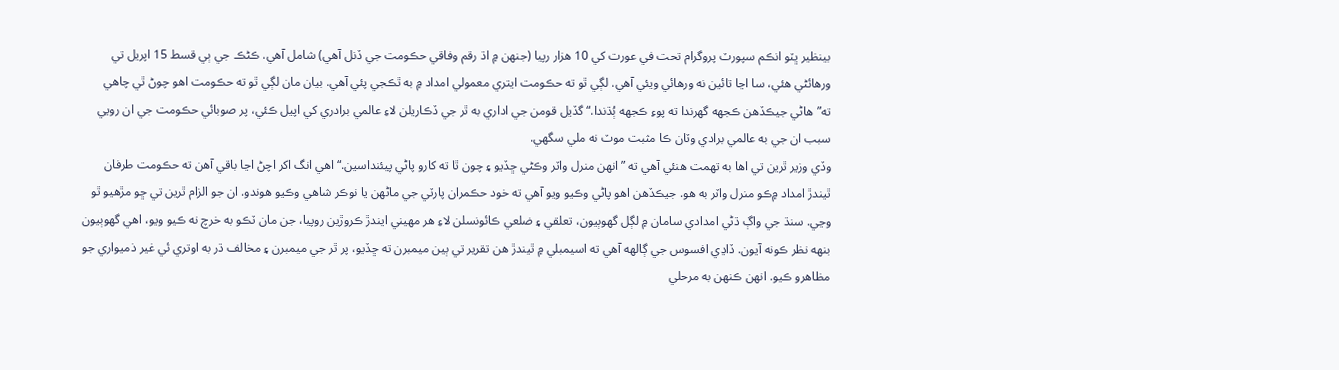بينظير ڀٽو انڪم سپورٽ پروگرام تحت في عورت کي 10 هزار رپيا (جنهن ۾ اڌ رقم وفاقي حڪومت جي ڏنل آهي) شامل آهي. ڪڻڪ جي ٻي قسط 15 اپريل تي ورهائڻي هئي، سا اڃا تائين نه ورهائي ويئي آهي. لڳي ٿو ته حڪومت ايتري معمولي امداد ۾ به ٿڪجي پئي آهي. بيان مان لڳي ٿو ته حڪومت اهو چوڻ ٿي چاهي ته”هاڻي جيڪڏهن ڪجهه گهرندا ته پوءِ ڪجهه ٻُڌندا.“ گڏيل قومن جي اداري به ٿر جي ڏڪاريلن لاءِ عالمي برادري کي اپيل ڪئي، پر صوبائي حڪومت جي ان رويي سبب ان جي به عالمي برادي وٽان ڪا مثبت موٽ نه ملي سگهي.
وڏي وزير ٿرين تي اها به تهمت هنئي آهي ته ”انهن منرل واٽر وڪڻي ڇڏيو ۽ چون ٿا ته کارو پاڻي پيئنداسين.“ اهي انگ اکر اچڻ اڃا باقي آهن ته حڪومت طرفان ٿيندڙ امداد ۾ڪو منرل واٽر به هو. جيڪڏهن اهو پاڻي وڪيو ويو آهي ته خود حڪمران پارٽي جي ماڻهن يا نوڪر شاهي وڪيو هوندو. ان جو الزام ٿرين تي ڇو مڙهيو ٿو وڃي. سنڌ جي واڳ ڌڻي امدادي سامان ۾ لڳل گهوٻيون، تعلقي ۽ ضلعي ڪائونسلن لاءِ هر مهيني ايندڙ ڪروڙين روپيا، جن مان ٽڪو به خرچ نه ڪيو ويو، اهي گهوٻيون بنهه نظر ڪونه آيون. ڏاڍي افسوس جي ڳالهه آهي ته اسيمبلي ۾ ٿيندڙ هن تقرير تي ٻين ميمبرن ته ڇڏيو، پر ٿر جي ميمبرن ۽ مخالف ڌر به اوتري ئي غير ذميواري جو مظاهرو ڪيو. انهن ڪنهن به مرحلي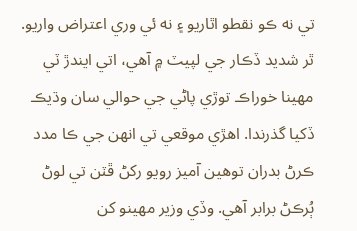تي نه ڪو نقطو اٿاريو ۽ نه ئي وري اعتراض واريو.
ٿر شديد ڏڪار جي لپيٽ ۾ آهي، اتي ايندڙ ٽي مهينا خوراڪ توڙي پاڻي جي حوالي سان وڌيڪ ڏکيا گذرندا. اهڙي موقعي تي انهن جي ڪا مدد ڪرڻ بدران توهين آميز رويو رکڻ ڦٽن تي لوڻ ٻُرڪڻ برابر آهي. وڏي وزير مهينو کن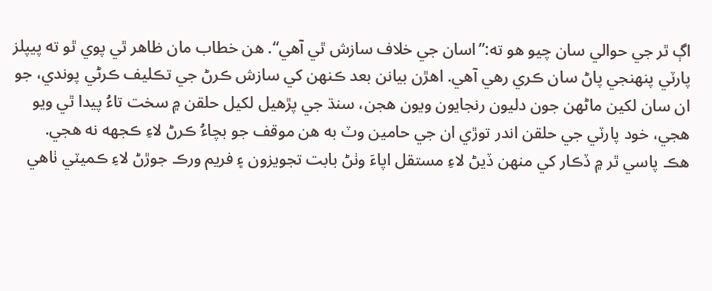اڳ ٿر جي حوالي سان چيو هو ته:”اسان جي خلاف سازش ٿي آهي“. هن خطاب مان ظاهر ٿي پوي ٿو ته پيپلز پارٽي پنهنجي پاڻ سان ڪري رهي آهي. اهڙن بيانن بعد ڪنهن کي سازش ڪرڻ جي تڪليف ڪرڻي پوندي، جو ان سان لکين ماڻهن جون دليون رنجايون ويون هجن، سنڌ جي پڙهيل لکيل حلقن ۾ سخت تاءُ پيدا ٿي ويو هجي، خود پارٽي جي حلقن اندر توڙي ان جي حامين وٽ به هن موقف جو بچاءُ ڪرڻ لاءِ ڪجهه نه هجي.
هڪ پاسي ٿر ۾ ڏڪار کي منهن ڏيڻ لاءِ مستقل اپاءَ وٺڻ بابت تجويزون ۽ فريم ورڪ جوڙڻ لاءِ ڪميٽي ٺاهي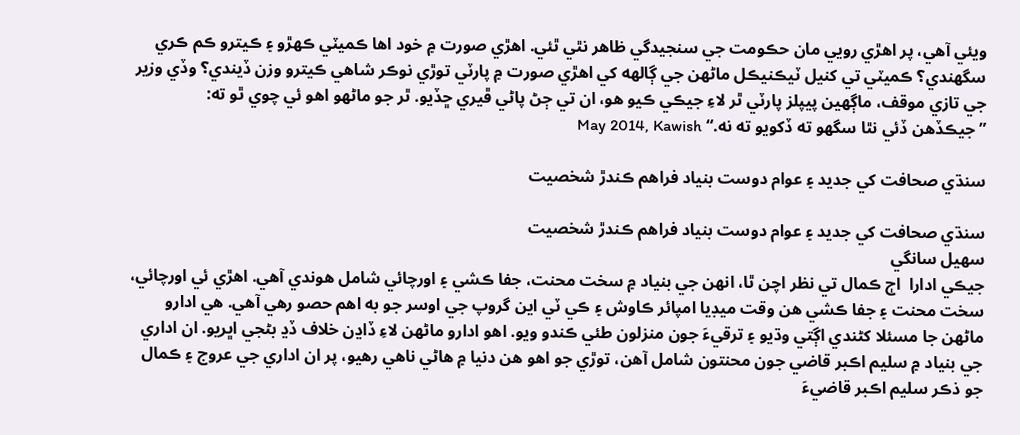ويئي آهي، پر اهڙي رويي مان حڪومت جي سنجيدگي ظاهر نٿي ٿئي. اهڙي صورت ۾ خود اها ڪميٽي ڪهڙو ۽ ڪيترو ڪم ڪري سگهندي؟ ڪميٽي تي کنيل ٽيڪنيڪل ماڻهن جي ڳالهه کي اهڙي صورت ۾ پارٽي توڙي نوڪر شاهي ڪيترو وزن ڏيندي؟ وڏي وزير جي تازي موقف، ماڳهين پيپلز پارٽي ٿر لاءِ جيڪي ڪيو هو، ان تي ڄڻ پاڻي ڦيري ڇڏيو. ٿر جو ماڻهو اهو ئي چوي ٿو ته: ”جيڪڏهن ڏئي نٿا سگهو ته ڏکويو ته نه.“ May 2014, Kawish

سنڌي صحافت کي جديد ۽ عوام دوست بنياد فراهم ڪندڙ شخصيت

سنڌي صحافت کي جديد ۽ عوام دوست بنياد فراهم ڪندڙ شخصيت
سهيل سانگي
جيڪي ادارا  اڄ ڪمال تي نظر اچن ٿا، انهن جي بنياد ۾ سخت محنت، جفا ڪشي ۽ اورچائي شامل هوندي آهي. اهڙي ئي اورچائي، سخت محنت ۽ جفا ڪشي هن وقت ميڊيا امپائر ڪاوش ۽ ڪي ٽي اين گروپ جي اوسر جو به اهم حصو رهي آهي. هي ادارو ماڻهن جا مسئلا کڻندي اڳتي وڌيو ۽ ترقيءَ جون منزلون طئي ڪندو ويو. اهو ادارو ماڻهن لاءِ ڏاڍن خلاف ڏڍ بڻجي اڀريو. ان اداري جي بنياد ۾ سليم اڪبر قاضي جون محنتون شامل آهن، توڙي جو اهو هن دنيا ۾ هاڻي ناهي رهيو، پر ان اداري جي عروج ۽ ڪمال جو ذڪر سليم اڪبر قاضيءَ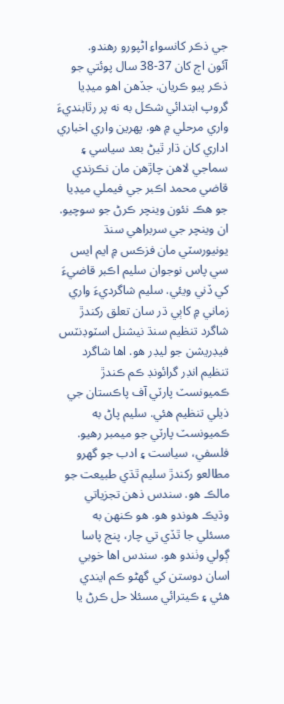جي ذڪر کانسواءِ اڻپورو رهندو.
آئون اڄ کان 37-38 سال پوئتي جو ذڪر پيو ڪريان. جڏهن اهو ميڊيا گروپ ابتدائي شڪل به نه پر رٿابنديءَ واري مرحلي ۾ هو. پهرين واري اخباري اداري کان ڌار ٿيڻ بعد سياسي ۽ سماجي لاهن چاڙهن مان نڪرندي قاضي محمد اڪبر جي فيملي ميڊيا جو هڪ نئون وينچر ڪرڻ جو سوچيو. ان وينچر جي سربراهي سنڌ يونيورسٽي مان فزڪس ۾ ايم ايس سي پاس نوجوان سليم اڪبر قاضيءَ کي ڏني ويئي. سليم شاگرديءَ واري زماني ۾ کاٻي ڌر سان تعلق رکندڙ شاگرد تنظيم سنڌ نيشنل اسٽوڊنٽس فيڊريشن جو ليڊر هو. اها شاگرد تنظيم انڊر گرائونڊ ڪم ڪندڙ ڪميونسٽ پارٽي آف پاڪستان جي ذيلي تنظيم هئي. سليم پاڻ به ڪميونسٽ پارٽي جو ميمبر رهيو.
فلسفي، سياست ۽ ادب جو گهرو مطالعو رکندڙ سليم ٿڌي طبيعت جو مالڪ هو. سندس ذهن تجزياتي وڌيڪ هوندو هو. هو ڪنهن به مسئلي جا ٿڏي تي چار، پنج پاسا ڳولي وٺندو هو. سندس اها خوبي اسان دوستن کي گهڻو ڪم ايندي هئي ۽ ڪيترائي مسئلا حل ڪرڻ يا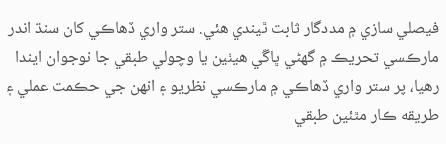فيصلي سازي ۾ مددگار ثابت ٿيندي هئي. ستر واري ڏهاڪي کان سنڌ اندر مارڪسي تحريڪ ۾ گهڻي ڀاڱي هيٺين يا وچولي طبقي جا نوجوان ايندا رهيا، پر ستر واري ڏهاڪي ۾ مارڪسي نظريو ۽ انهن جي حڪمت عملي ۽ طريقه ڪار مٿئين طبقي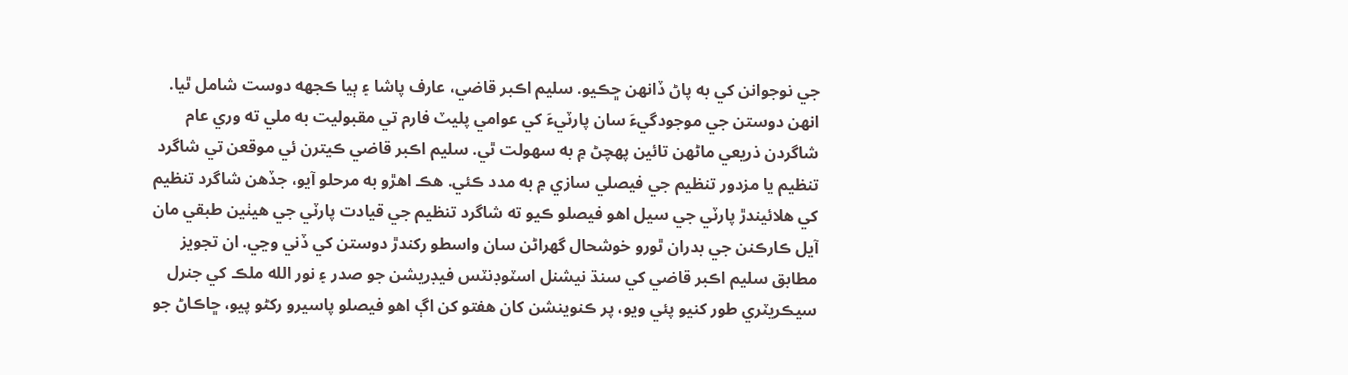جي نوجوانن کي به پاڻ ڏانهن ڇڪيو. سليم اڪبر قاضي، عارف پاشا ۽ ٻيا ڪجهه دوست شامل ٿيا. انهن دوستن جي موجودگيءَ سان پارٽيءَ کي عوامي پليٽ فارم تي مقبوليت به ملي ته وري عام شاگردن ذريعي ماڻهن تائين پهچڻ ۾ به سهولت ٿي. سليم اڪبر قاضي ڪيترن ئي موقعن تي شاگرد تنظيم يا مزدور تنظيم جي فيصلي سازي ۾ به مدد ڪئي. هڪ اهڙو به مرحلو آيو، جڏهن شاگرد تنظيم کي هلائيندڙ پارٽي جي سيل اهو فيصلو ڪيو ته شاگرد تنظيم جي قيادت پارٽي جي هيٺين طبقي مان آيل ڪارڪنن جي بدران ٿورو خوشحال گهراڻن سان واسطو رکندڙ دوستن کي ڏني وڃي. ان تجويز مطابق سليم اڪبر قاضي کي سنڌ نيشنل اسٽوڊنٽس فيڊريشن جو صدر ۽ نور الله ملڪ کي جنرل سيڪريٽري طور کنيو پئي ويو، پر ڪنوينشن کان هفتو کن اڳ اهو فيصلو پاسيرو رکڻو پيو، ڇاڪاڻ جو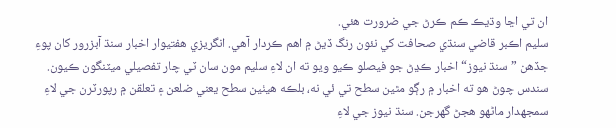ان تي اڃا وڌيڪ ڪم ڪرڻ جي ضرورت هئي.
سليم اڪبر قاضي سنڌي صحافت کي نئون رنگ ڏيڻ ۾ اهم ڪردار آهي. انگريزي هفتيوار اخبار سنڌ آبزرور کان پوءِ جڏهن ”سنڌ نيوز“ اخبار ڪڍڻ جو فيصلو ڪيو ويو ته ان لاءِ سليم مون سان ٽي چار تفصيلي ميٽنگون ڪيون. سندس چوڻ هو ته اخبار ۾ رڳو مٿين سطح تي ئي نه، بلڪه هيٺين سطح يعني ضلعن ۽ تعلقن ۾ رپورٽرن جي لاءِ سمجهدار ماڻهو هجڻ گهرجن. سنڌ نيوز جي لاءِ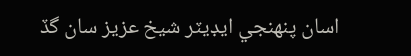اسان پنهنجي ايڊيٽر شيخ عزيز سان گڏ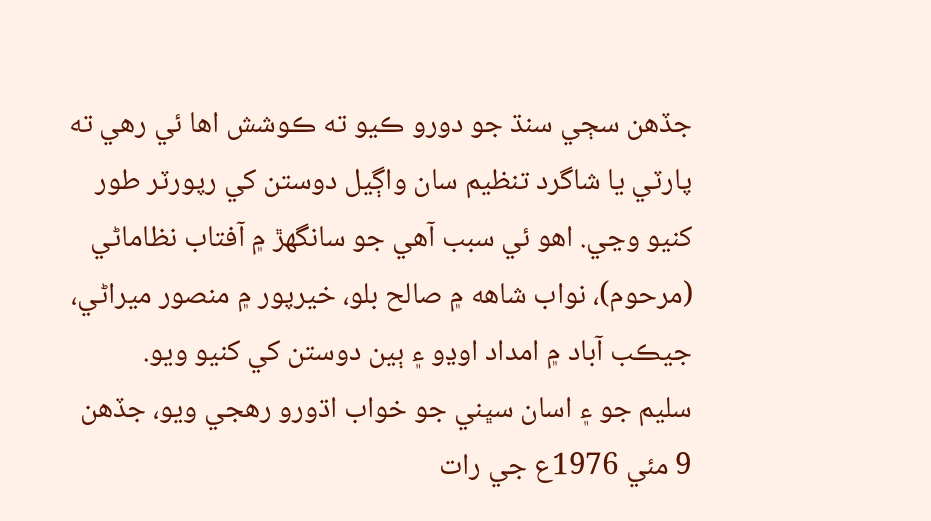جڏهن سڄي سنڌ جو دورو ڪيو ته ڪوشش اها ئي رهي ته پارٽي يا شاگرد تنظيم سان واڳيل دوستن کي رپورٽر طور کنيو وڃي. اهو ئي سبب آهي جو سانگهڙ ۾ آفتاب نظاماڻي (مرحوم)، نواب شاهه ۾ صالح بلو، خيرپور ۾ منصور ميراڻي، جيڪب آباد ۾ امداد اوڍو ۽ ٻين دوستن کي کنيو ويو.
سليم جو ۽ اسان سڀني جو خواب اڌورو رهجي ويو، جڏهن 9 مئي 1976ع جي رات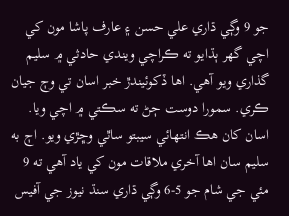جو 9 وڳي ڌاري علي حسن ۽ عارف پاشا مون کي اچي گهر ٻڌايو ته ڪراچي ويندي حادثي ۾ سليم گذاري ويو آهي. اها ڏکوئيندڙ خبر اسان تي وڄ جيان ڪري. سمورا دوست ڄڻ ته سڪتي ۾ اچي ويا. اسان کان هڪ انتهائي سيبتو ساٿي وڇڙي ويو. اڄ به سليم سان اها آخري ملاقات مون کي ياد آهي ته 9 مئي جي شام جو 5-6 وڳي ڌاري سنڌ نيوز جي آفيس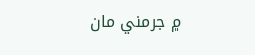۾ جرمني مان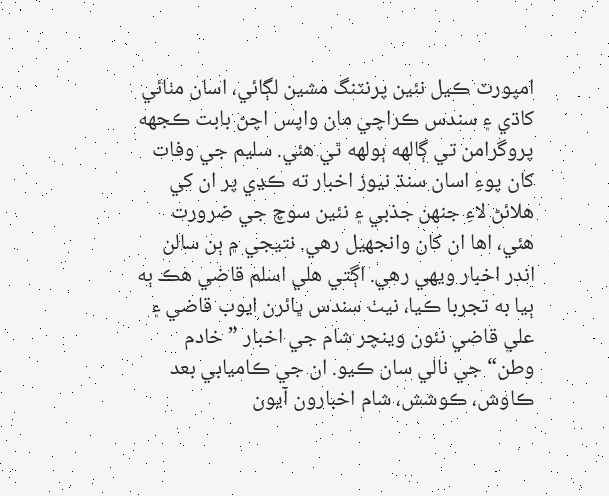امپورٽ ڪيل نئين پرنٽنگ مشين لڳائي، اسان مٺائي کاڌي ۽ سندس ڪراچي مان واپس اچڻ بابت ڪجهه پروگرامن تي ڳالهه ٻولهه ٿي هئي. سليم جي وفات کان پوءِ اسان سنڌ نيوز اخبار ته ڪڍي پر ان کي هلائڻ لاءِ جنهن جذبي ۽ نئين سوچ جي ضرورت هئي، اها ان کان وانجهيل رهي. نتيجي ۾ ٻن سالن اندر اخبار ويهي رهي. اڳتي هلي اسلم قاضي هڪ ٻه ٻيا به تجربا ڪيا، نيٺ سندس ڀائرن ايوب قاضي ۽ علي قاضي نئون وينچر شام جي اخبار ”خادم وطن“ جي نالي سان ڪيو. ان جي ڪاميابي بعد ڪاوش، ڪوشش، شام اخبارون آيون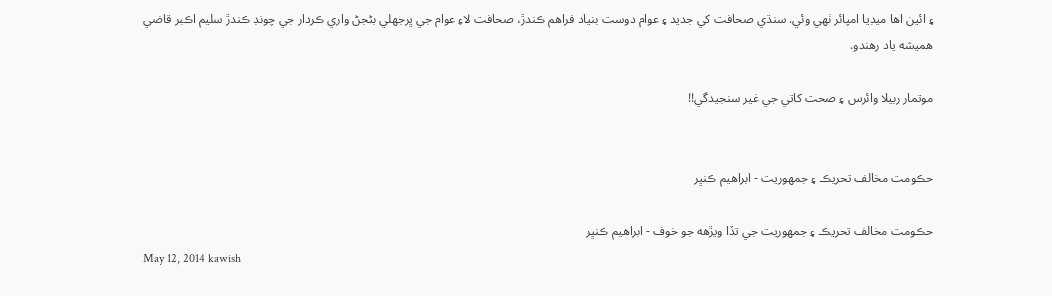۽ ائين اها ميڊيا امپائر ٺهي وئي. سنڌي صحافت کي جديد ۽ عوام دوست بنياد فراهم ڪندڙ، صحافت لاءِ عوام جي ڀرجهلي بڻجڻ واري ڪردار جي چونڊ ڪندڙ سليم اڪبر قاضي هميشه ياد رهندو.

موتمار ربيلا وائرس ۽ صحت کاتي جي غير سنجيدگي!!


حڪومت مخالف تحريڪ ۽ جمهوريت - ابراهيم ڪنڀر

حڪومت مخالف تحريڪ ۽ جمهوريت جي تڏا ويڙهه جو خوف - ابراهيم ڪنڀر
May 12, 2014 kawish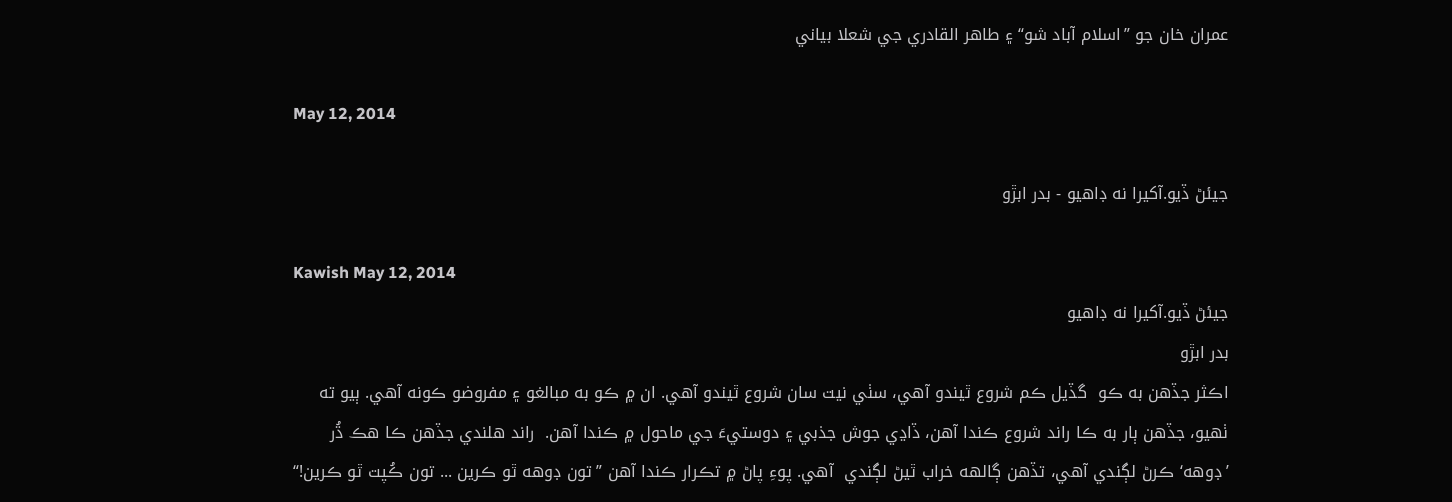عمران خان جو ”اسلام آباد شو“ ۽ طاهر القادري جي شعلا بياني

May 12, 2014

جيئڻ ڏيو.آکيرا نه ڊاهيو - بدر ابڙو

Kawish May 12, 2014
جيئڻ ڏيو.آکيرا نه ڊاهيو
بدر ابڙو
اڪثر جڏهن به ڪو  گڏيل ڪم شروع ٿيندو آهي، سٺي نيت سان شروع ٿيندو آهي. ان ۾ ڪو به مبالغو ۽ مفروضو ڪونه آهي. ٻيو ته ٺهيو، جڏهن ٻار به ڪا راند شروع ڪندا آهن، ڏاڍي جوش جذبي ۽ دوستيءَ جي ماحول ۾ ڪندا آهن.  راند هلندي جڏهن ڪا هڪ ڌُر ’ڊوهه‘ ڪرڻ لڳندي آهي، تڏهن ڳالهه خراب ٿيڻ لڳندي  آهي. پوءِ پاڻ ۾ تڪرار ڪندا آهن ”تون ڊوهه ٿو ڪرين ... تون ڪُپت ٿو ڪرين!“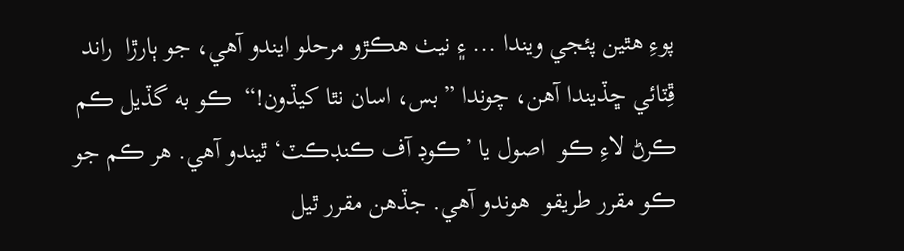پوءِ هٿين پئجي ويندا ... ۽ نيٺ هڪڙو مرحلو ايندو آهي، جو ٻارڙا  راند ڦِٽائي ڇڏيندا آهن، چوندا ”بس، اسان نٿا کيڏون!“  ڪو به گڏيل ڪم ڪرڻ لاءِ ڪو  اصول يا ’ڪوڊ آف ڪنڊڪٽ‘ ٿيندو آهي. هر ڪم جو ڪو مقرر طريقو  هوندو آهي. جڏهن مقرر ٿيل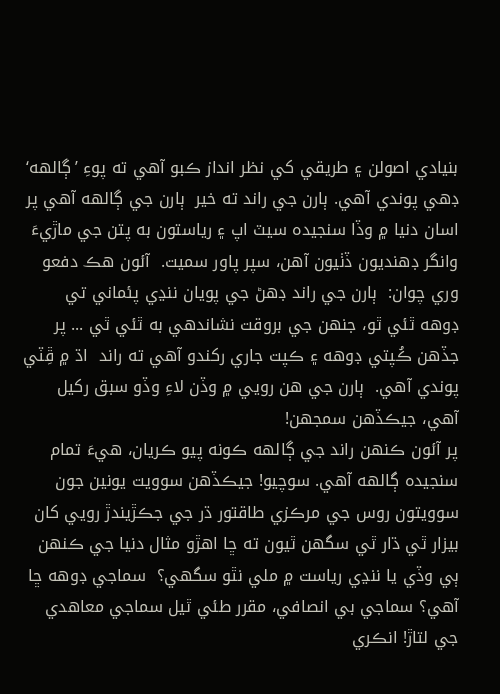بنيادي اصولن ۽ طريقي کي نظر انداز ڪبو آهي ته پوءِ ’ڳالهه‘ ڊهي پوندي آهي. ٻارن جي راند ته خير  ٻارن جي ڳالهه آهي پر اسان دنيا ۾ وڏا سنجيده سيٽ اپ ۽ رياستون به پتن جي ماڙيءَ وانگر ڊهنديون ڏٺيون آهن، سپر پاور سميت.  آئون هڪ دفعو وري چوان:  ٻارن جي راند ڊهڻ جي پويان ننڍي پئماني تي ڊوهه ٿئي ٿو، جنهن جي بروقت نشاندهي به ٿئي ٿي ... پر جڏهن ڪُپتي ڊوهه ۽ ڪپت جاري رکندو آهي ته راند  اڌ ۾ ڦِٽي پوندي آهي.  ٻارن جي هن رويي ۾ وڏن لاءِ وڏو سبق رکيل آهي، جيڪڏهن سمجهن!
پر آئون ڪنهن راند جي ڳالهه ڪونه پيو ڪريان، هيءَ تمام سنجيده ڳالهه آهي. سوچيو! جيڪڏهن سوويت يونين جون سوويتون روس جي مرڪزي طاقتور ڌر جي جڪڙيندڙ رويي کان بيزار ٿي ڌار ٿي سگهن ٿيون ته ڇا اهڙو مثال دنيا جي ڪنهن ٻي وڏي يا ننڍي رياست ۾ ملي نٿو سگهي؟  سماجي ڊوهه ڇا آهي؟ سماجي بي انصافي، مقرر طئي ٿيل سماجي معاهدي جي لتاڙ! انڪري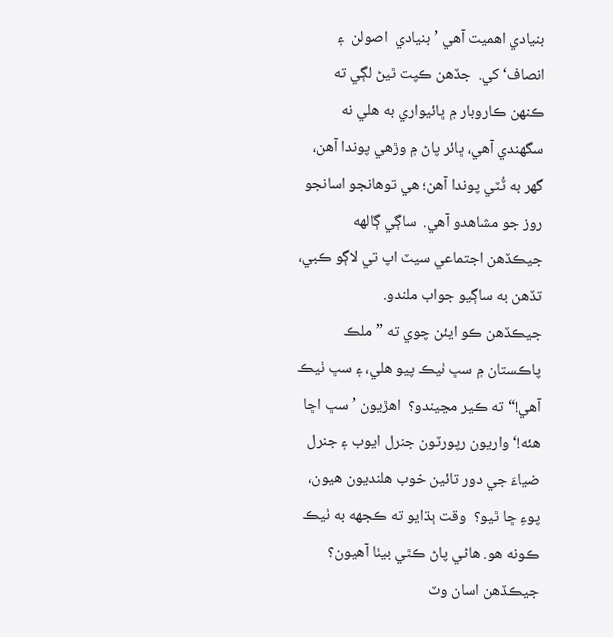بنيادي اهميت آهي ’بنيادي  اصولن  ۽ انصاف‘ کي.  جڏهن ڪپت ٿيڻ لڳي ته ڪنهن ڪاروبار ۾ ڀائيواري به هلي نه سگهندي آهي، ڀائر پاڻ ۾ وڙهي پوندا آهن، گهر به ٽُٽي پوندا آهن؛ هي توهانجو اسانجو روز جو مشاهدو آهي.  ساڳي ڳالهه جيڪڏهن اجتماعي سيٽ اپ تي لاڳو ڪبي، تڏهن به ساڳيو جواب ملندو.
جيڪڏهن ڪو ايئن چوي ته ”ملڪ پاڪستان ۾ سڀ ٺيڪ پيو هلي، ۽ سڀ ٺيڪ آهي!“ ته ڪير مڃيندو؟  اهڙيون ’سڀ اڇا هئه!‘ واريون رپورٽون جنرل ايوب ۽ جنرل ضياءَ جي دور تائين خوب هلنديون هيون، پوءِ ڇا ٿيو؟  وقت ٻڌايو ته ڪجهه به ٺيڪ ڪونه هو. هاڻي پاڻ ڪٿي بيٺا آهيون؟ جيڪڏهن اسان وٽ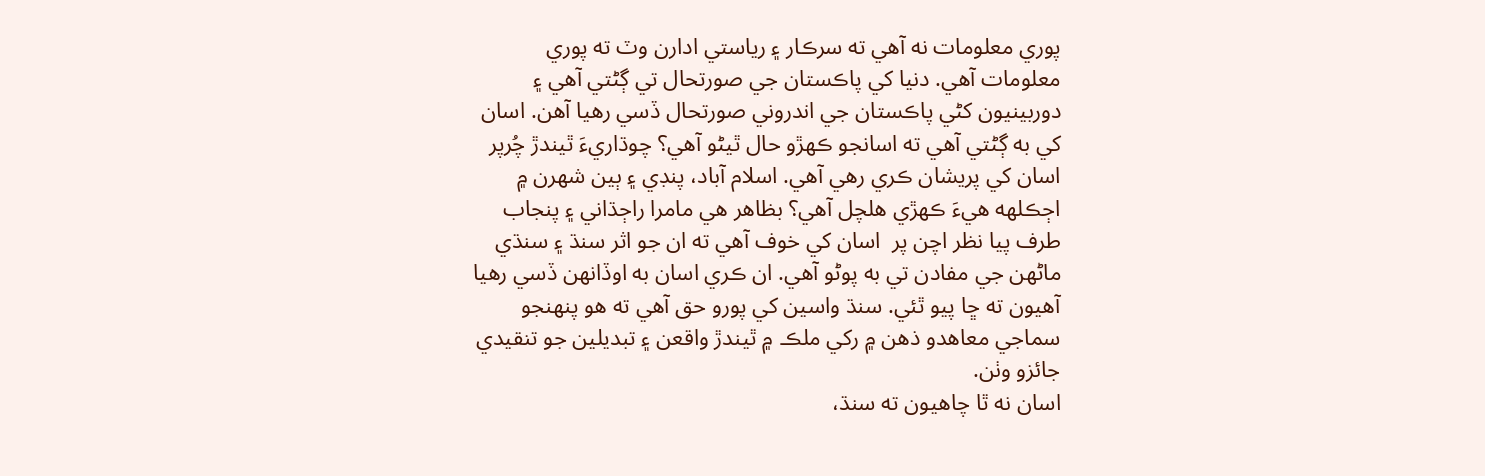پوري معلومات نه آهي ته سرڪار ۽ رياستي ادارن وٽ ته پوري معلومات آهي. دنيا کي پاڪستان جي صورتحال تي ڳڻتي آهي ۽ دوربينيون کڻي پاڪستان جي اندروني صورتحال ڏسي رهيا آهن. اسان کي به ڳڻتي آهي ته اسانجو ڪهڙو حال ٿيڻو آهي؟ چوڌاريءَ ٿيندڙ چُرپر اسان کي پريشان ڪري رهي آهي. اسلام آباد، پنڊي ۽ ٻين شهرن ۾ اڄڪلهه هيءَ ڪهڙي هلچل آهي؟ بظاهر هي مامرا راڄڌاني ۽ پنجاب طرف پيا نظر اچن پر  اسان کي خوف آهي ته ان جو اثر سنڌ ۽ سنڌي ماڻهن جي مفادن تي به پوڻو آهي. ان ڪري اسان به اوڏانهن ڏسي رهيا آهيون ته ڇا پيو ٿئي. سنڌ واسين کي پورو حق آهي ته هو پنهنجو سماجي معاهدو ذهن ۾ رکي ملڪ ۾ ٿيندڙ واقعن ۽ تبديلين جو تنقيدي جائزو وٺن.
اسان نه ٿا چاهيون ته سنڌ،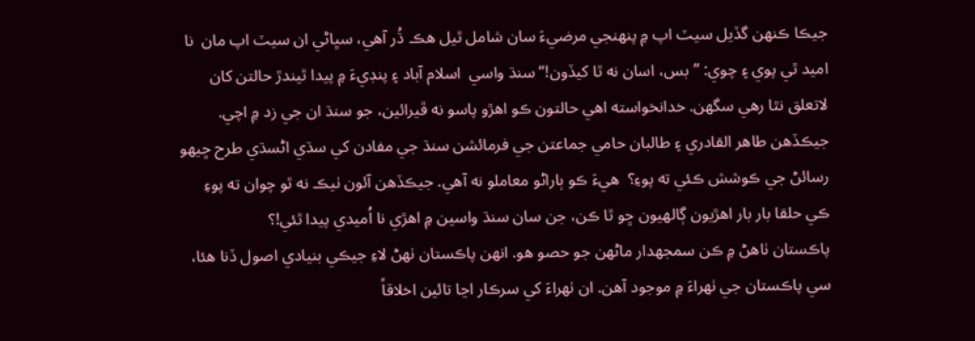جيڪا ڪنهن گڏيل سيٽ اپ ۾ پنهنجي مرضيءَ سان شامل ٿيل هڪ ڌُر آهي، سڀاڻي ان سيٽ اپ مان  نا اميد ٿي پوي ۽ چوي: ”بس، اسان نه ٿا کيڏون!“ سنڌ واسي  اسلام آباد ۽ پنڊيءَ ۾ پيدا ٿيندڙ حالتن کان لاتعلق نٿا رهي سگهن. خدانخواسته اهي حالتون ڪو اهڙو پاسو نه ڦيرائين، جو سنڌ ان جي زد ۾ اچي. جيڪڏهن طاهر القادري ۽ طالبان حامي جماعتن جي فرمائشن سنڌ جي مفادن کي سڌي اڻسڌي طرح ڇيهو رسائڻ جي ڪوشش ڪئي ته پوءِ؟  هيءَ ڪو ٻاراڻو معاملو نه آهي. جيڪڏهن آئون ٺيڪ نه ٿو چوان ته پوءِ ڪي حلقا بار بار اهڙيون ڳالهيون ڇو ٿا ڪن، جن سان سنڌ واسين ۾ اهڙي نا اُميدي پيدا ٿئي!؟
پاڪستان ٺاهڻ ۾ ڪن سمجهدار ماڻهن جو حصو هو. انهن پاڪستان ٺهڻ لاءِ جيڪي بنيادي اصول ڏنا هئا، سي پاڪستان جي ٺهراءَ ۾ موجود آهن. ان ٺهراءَ کي سرڪار اڃا تائين اخلاقاً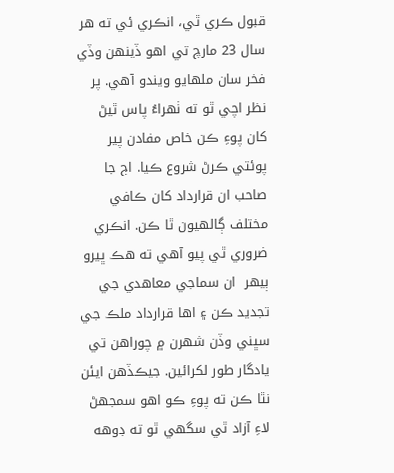قبول ڪري ٿي، انڪري ئي ته هر سال 23 مارچ تي اهو ڏينهن وڏي فخر سان ملهايو ويندو آهي. پر نظر اچي ٿو ته ٺهراءُ پاس ٿيڻ کان پوءِ ڪن خاص مفادن پير پوئتي ڪرڻ شروع ڪيا. اڄ جا صاحب ان قرارداد کان ڪافي مختلف ڳالهيون ٿا ڪن. انڪري ضروري ٿي پيو آهي ته هڪ ڀيرو ٻيهر  ان سماجي معاهدي جي تجديد ڪن ۽ اها قرارداد ملڪ جي سڀني وڏن شهرن ۾ چوراهن تي يادگار طور لکرائين. جيڪڏهن ايئن نٿا ڪن ته پوءِ ڪو اهو سمجهڻ لاءِ آزاد ٿي سگهي ٿو ته ڊوهه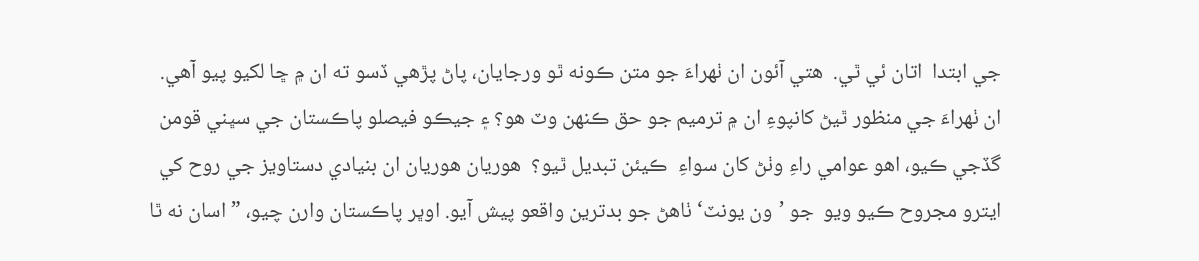جي ابتدا  اتان ئي ٿي.  هتي آئون ان ٺهراءَ جو متن ڪونه ٿو ورجايان، پاڻ پڙهي ڏسو ته ان ۾ ڇا لکيو پيو آهي. ان ٺهراءَ جي منظور ٿيڻ کانپوءِ ان ۾ ترميم جو حق ڪنهن وٽ هو؟ ۽ جيڪو فيصلو پاڪستان جي سڀني قومن گڏجي ڪيو، اهو عوامي راءِ وٺڻ کان سواءِ  ڪيئن تبديل ٿيو؟  هوريان هوريان ان بنيادي دستاويز جي روح کي ايترو مجروح ڪيو ويو  جو ’ون يونٽ‘ ٺاهڻ جو بدترين واقعو پيش آيو. اوڀر پاڪستان وارن چيو، ”اسان نه ٿا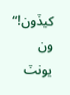کيڏون!“ ون يونٽ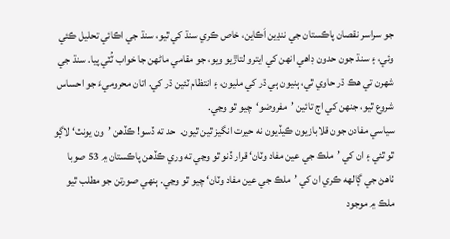جو سراسر نقصان پاڪستان جي ننڍين اَڪاين، خاص ڪري سنڌ کي ٿيو، سنڌ جي اڪائي تحليل ڪئي وئي، ۽ سنڌ جون حدون ڊاهي انهن کي ايترو لتاڙيو ويو، جو مقامي ماڻهن جا خواب ٽُٽي پيا. سنڌ جي شهرن تي هڪ ڌر حاوي ٿي، ٻنيون ٻي ڌر کي مليون، ۽ انتظام ٽئين ڌر کي. اتان محروميءَ جو احساس شروع ٿيو، جنهن کي اڄ تائين ’مفروضو‘  چيو ٿو وڃي.
سياسي مفادن جون قلابازيون ڪيڏيون نه حيرت انگيز ٿين ٿيون.  حد ته ڏسو! ڪڏهن ’ون يونٽ‘ لاڳو ٿو ٿئي ۽ ان کي ’ملڪ جي عين مفاد وٽان‘ قرار ڏنو ٿو وڃي ته وري ڪڏهن پاڪستان ۾ 53 صوبا ٺاهڻ جي ڳالهه ڪري ان کي ’ملڪ جي عين مفاد وٽان‘ چيو ٿو وڃي. ٻنهي صورتن جو مطلب ٿيو ملڪ ۾ موجود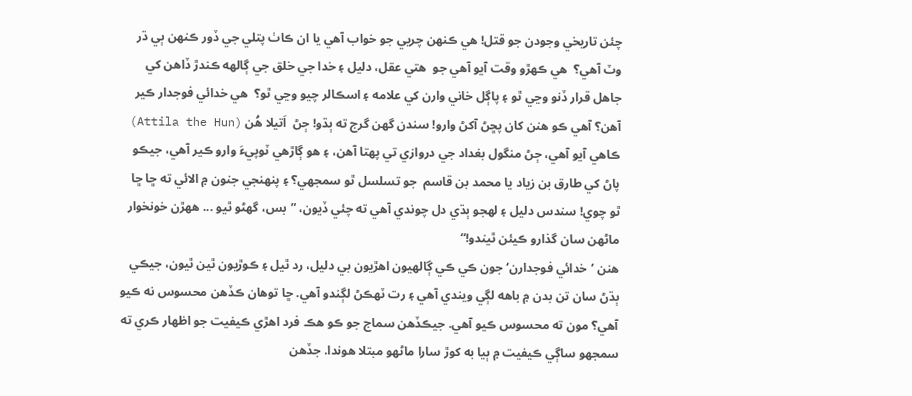چئن تاريخي وجودن جو قتل! هي ڪنهن چريي جو خواب آهي يا ان ڪاٺ پتلي جي ڏور ڪنهن ٻي ڌر وٽ آهي؟  هي ڪهڙو وقت آيو آهي جو  هتي عقل، دليل ۽ خدا جي خلق جي ڳالهه ڪندڙ ڏاهن کي جاهل قرار ڏنو وڃي ٿو ۽ پاڳل خاني وارن کي علامه ۽ اسڪالر چيو وڃي ٿو؟  هي خدائي فوجدار ڪير آهن؟ آهي ڪو هنن کان پڇڻ آکڻ وارو! سندن گهن گرج ته ٻڌو! ڄڻ  اَتيلا هُن (Attila the Hun)  ڪاهي آيو آهي، ڄڻ منگول بغداد جي دروازي تي پهتا آهن، ۽ هو ڳاڙهي ٽوپيءَ وارو ڪير آهي، جيڪو پاڻ کي طارق بن زياد يا محمد بن قاسم  جو تسلسل ٿو سمجهي؟ ۽ پنهنجي جنون ۾ الائي ته ڇا ڇا ٿو چوي! سندس دليل ۽ لهجو ٻڌي دل چوندي آهي ته چئي ڏيون، ”بس، گهڻو ٿيو ... ههڙن خونخوار ماڻهن سان گذارو ڪيئن ٿيندو!“
هنن ’خدائي فوجدارن‘ جون ڪي ڪي ڳالهيون اهڙيون بي دليل، رد ٿيل ۽ ڪوڙيون ٿين ٿيون، جيڪي ٻڌڻ سان تن بدن ۾ باهه لڳي ويندي آهي ۽ رت ٽهڪڻ لڳندو آهي. ڇا توهان ڪڏهن محسوس نه ڪيو آهي؟ مون ته محسوس ڪيو آهي. جيڪڏهن سماج جو ڪو هڪ فرد اهڙي ڪيفيت جو اظهار ڪري ته سمجهو ساڳي ڪيفيت ۾ ٻيا به کوڙ سارا ماڻهو مبتلا هوندا. جڏهن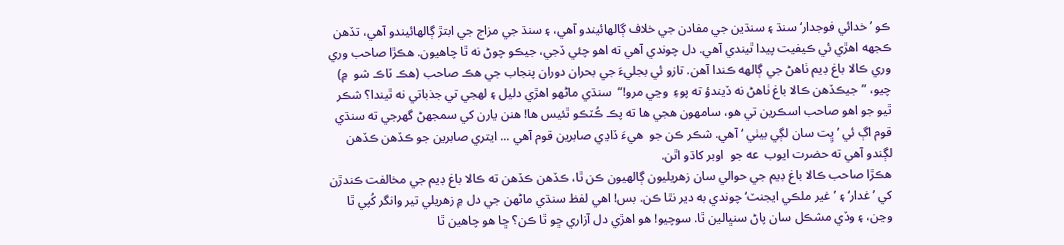ڪو ’خدائي فوجدار‘ سنڌ ۽ سنڌين جي مفادن جي خلاف ڳالهائيندو آهي، ۽ سنڌ جي مزاج جي ابتڙ ڳالهائيندو آهي، تڏهن ڪجهه اهڙي ئي ڪيفيت پيدا ٿيندي آهي. دل چوندي آهي ته اهو چئي ڏجي، جيڪو چوڻ نه ٿا چاهيون. هڪڙا صاحب وري وري ڪالا باغ ڊيم ٺاهڻ جي ڳالهه ڪندا آهن. تازو ئي بجليءَ جي بحران دوران پنجاب جي هڪ صاحب (هڪ ٽاڪ شو  ۾) چيو، ”جيڪڏهن ڪالا باغ ٺاهڻ نه ڏيندؤ ته پوءِ  وڃي مرو!“  سنڌي ماڻهو اهڙي دليل ۽ لهجي تي جذباتي نه ٿيندا؟ شڪر ٿيو جو اهو صاحب اسڪرين تي هو، سامهون هجي ها ته پڪ ڪُٽڪو ٿئيس ها! هنن يارن کي سمجهڻ گهرجي ته سنڌي قوم اڳ ئي ’ڀِت سان لڳي بيٺي ‘ آهي. شڪر ڪن جو  هيءَ ڏاڍي صابرين قوم آهي ... ايتري صابرين جو ڪڏهن ڪڏهن لڳندو آهي ته حضرت ايوب  عه جو  اوبر کاڌو اٿن.
هڪڙا صاحب ڪالا باغ ڊيم جي حوالي سان زهريليون ڳالهيون ڪن ٿا، ڪڏهن ڪڏهن ته ڪالا باغ ڊيم جي مخالفت ڪندڙن کي ’غدار‘ ۽ ’غير ملڪي ايجنٽ‘ چوندي به دير نٿا ڪن. بس! اهي لفظ سنڌي ماڻهن جي دل ۾ زهريلي تير وانگر کُپي ٿا وڃن، ۽ وڏي مشڪل سان پاڻ سنڀالين ٿا. سوچيو! هو اهڙي دل آزاري ڇو ٿا ڪن؟ ڇا هو چاهين ٿا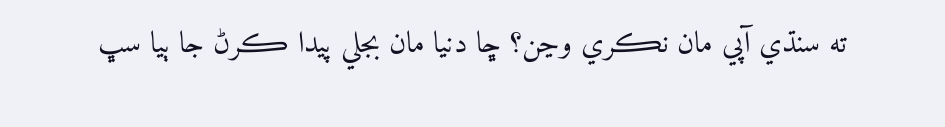ته سنڌي آپي مان نڪري وڃن؟ ڇا دنيا مان بجلي پيدا ڪرڻ جا ٻيا سڀ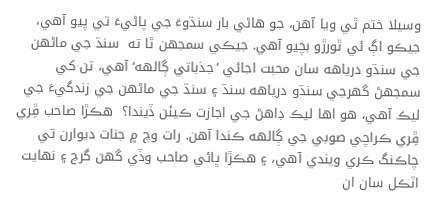وسيلا ختم ٿي ويا آهن، جو هاڻي بار سنڌوءَ جي پاڻيءَ تي پيو آهي، جيڪو اڳ ئي ٿورڙو بچيو آهي. جيڪي سمجهن ٿا ته  سنڌ جي ماڻهن جي سنڌو درياهه سان محبت اجائي ’جذباتي ڳالهه‘ آهي، تن کي سمجهڻ گهرجي سنڌو درياهه سنڌ ۽ سنڌ جي ماڻهن جي زندگيءَ جي ليڪ آهي، هو اها ليڪ ڊاهڻ جي اجازت ڪيئن ڏيندا؟  هڪڙا صاحب ڦِري ڦِري ڪراچي صوبي جي ڳالهه ڪندا آهن. رات وچ ۾ جنات ديوارن تي چاڪنگ ڪري ويندي آهي، ۽ هڪڙا ڀائي صاحب وڏي گهن گرج ۽ نهايت اٽڪل سان ان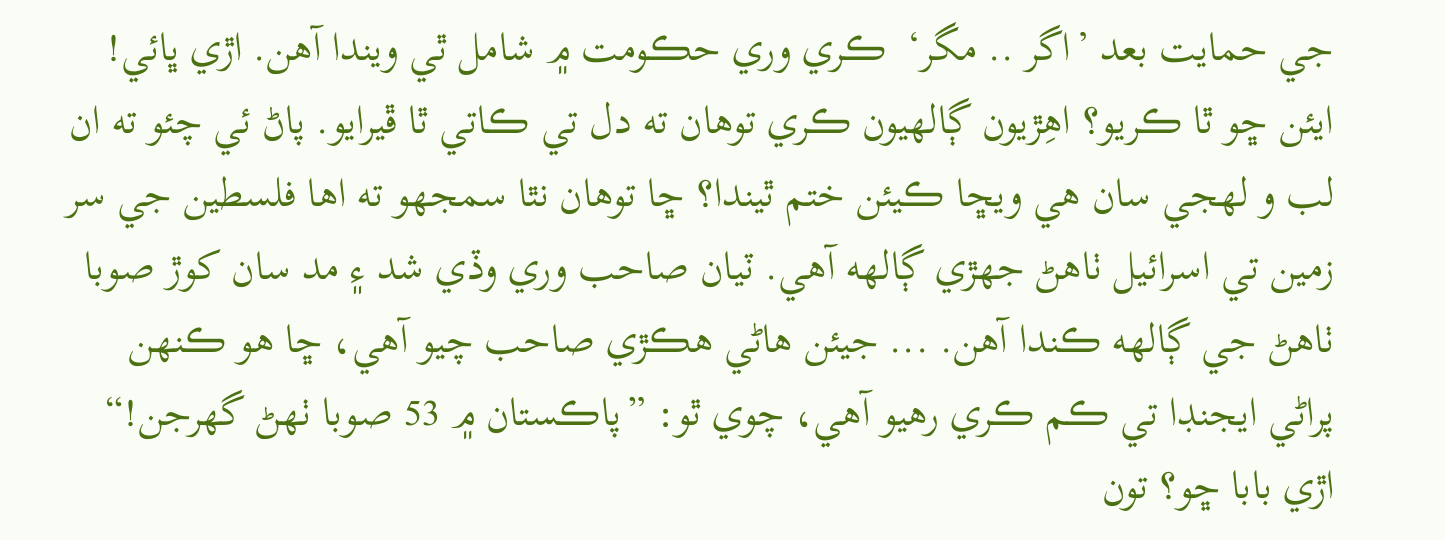جي حمايت بعد ’اگر .. مگر‘  ڪري وري حڪومت ۾ شامل ٿي ويندا آهن. اڙي ڀائي! ايئن ڇو ٿا ڪريو؟ اهِڙيون ڳالهيون ڪري توهان ته دل تي ڪاتي ٿا ڦيرايو. پاڻ ئي چئو ته ان لب و لهجي سان هي ويڇا ڪيئن ختم ٿيندا؟ ڇا توهان نٿا سمجهو ته اها فلسطين جي سر زمين تي اسرائيل ٺاهڻ جهڙي ڳالهه آهي. ٽيان صاحب وري وڏي شد ۽ مد سان کوڙ صوبا ٺاهڻ جي ڳالهه ڪندا آهن. ... جيئن هاڻي هڪڙي صاحب چيو آهي، ڇا هو ڪنهن پراڻي ايجنڊا تي ڪم ڪري رهيو آهي، چوي ٿو: ”پاڪستان ۾ 53 صوبا ٺهڻ گهرجن!“  اڙي بابا ڇو؟ تون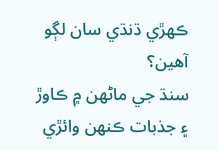ڪهڙي ڌنڌي سان لڳو آهين؟
سنڌ جي ماڻهن ۾ ڪاوڙ ۽ جذبات ڪنهن وائڙي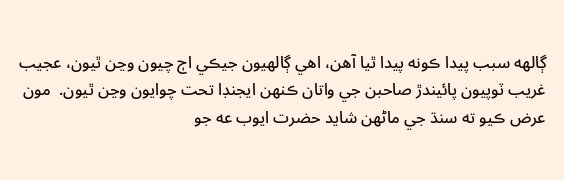ڳالهه سبب پيدا ڪونه پيدا ٿيا آهن، اهي ڳالهيون جيڪي اڄ چيون وڃن ٿيون، عجيب غريب ٽوپيون پائيندڙ صاحبن جي واتان ڪنهن ايجنڊا تحت چوايون وڃن ٿيون.  مون عرض ڪيو ته سنڌ جي ماڻهن شايد حضرت ايوب عه جو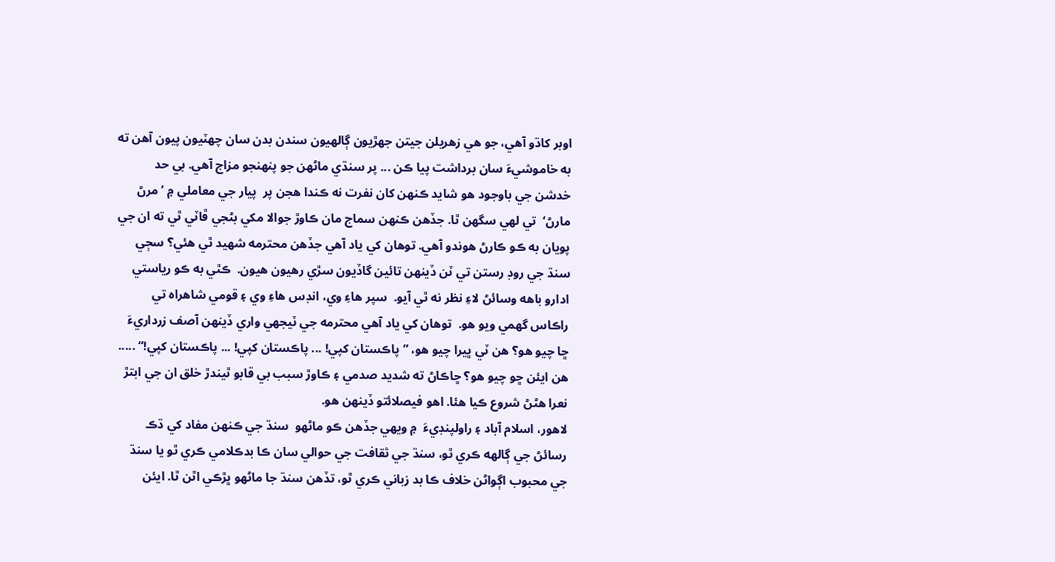اوبر کاڌو آهي، جو هي زهريلن جيتن جهڙيون ڳالهيون سندن بدن سان چهٽيون پيون آهن ته به خاموشيءَ سان برداشت پيا ڪن ... پر سنڌي ماڻهن جو پنهنجو مزاج آهي. بي حد خدشن جي باوجود هو شايد ڪنهن کان نفرت نه ڪندا هجن پر  پيار جي معاملي ۾ ’مرڻ مارڻ‘  تي لهي سگهن ٿا. جڏهن ڪنهن سماج مان ڪاوڙ جوالا مکي بڻجي ڦاٽي ٿي ته ان جي پويان به ڪو ڪارڻ هوندو آهي. توهان کي ياد آهي جڏهن محترمه شهيد ٿي هئي؟ سڄي سنڌ جي روڊ رستن تي ٽن ڏينهن تائين گاڏيون سڙي رهيون هيون.  ڪٿي به ڪو رياستي ادارو باهه وسائڻ لاءِ نظر نه ٿي آيو.  سپر هاءِ وي، انڊس هاءِ وي ۽ قومي شاهراه تي راڪاس گهمي ويو هو.  توهان کي ياد آهي محترمه جي ٽيجهي واري ڏينهن آصف زرداريءَ ڇا چيو هو؟ هن ٽي ڀيرا چيو هو، ”پاڪستان کپي! ... پاڪستان کپي! ... پاڪستان کپي!“ ..... هن ايئن ڇو چيو هو؟ ڇاڪاڻ ته شديد صدمي ۽ ڪاوڙ سبب بي قابو ٿيندڙ خلق ان جي ابتڙ نعرا هڻڻ شروع ڪيا هئا. اهو فيصلائتو ڏينهن هو.
لاهور، اسلام آباد ۽ راولپنڊيءَ  ۾ ويهي جڏهن ڪو ماڻهو  سنڌ جي ڪنهن مفاد کي ڌڪ رسائڻ جي ڳالهه ڪري ٿو، سنڌ جي ثقافت جي حوالي سان ڪا بدڪلامي ڪري ٿو يا سنڌ جي محبوب اڳواڻن خلاف ڪا بد زباني ڪري ٿو، تڏهن سنڌ جا ماڻهو ڀڙڪي اٿن ٿا. ايئن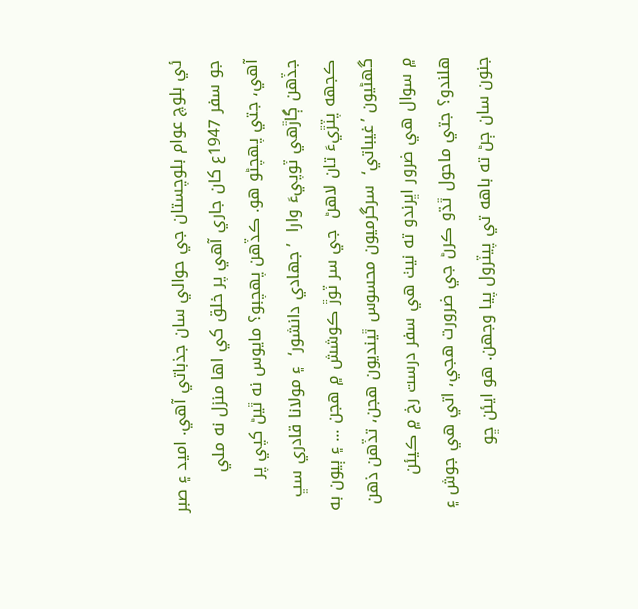ئي بلوچ عوام بلوچستان جي حوالي سان جذباتي آهي. اميد ۽ صبر جو سفر 1947ع کان جاري آهي پر خلق کي اها منزل نه ملي آهي، جتي پهچڻو هو. ڪڏهن پهچبو؟ مايوس نه ٿيڻ کپي پر جڏهن ڳاڙهي ٽوپيءَ وارا  ’جهادي دانشور‘  ۽ مولانا قادري سڀ ڪجهه پٽڙيءَ تان لاهڻ  جي سر ٽوڙ ڪوشش ۾ هجن ... ۽ ٻيون به گهڻيون ’غيباتي‘  سرگرميون محسوس ٿينديون هجن، تڏهن ذهن ۾ سوال هي ضرور اڀرندو ته نيٺ هي سفر درست رخ ۾ ڪيئن هلندو؟ جتي ماحول ٿڌو ڪرڻ جي ضرورت هجي، اتي هي جوش ۽ جنون سان ڄڻ ته باهه تي پيٽرول پيا وجهن. هو ايئن ڇو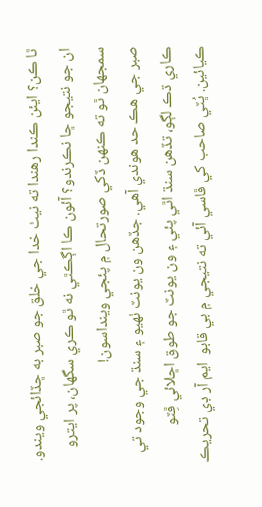ٿا ڪن؟ ايئن ڪندا رهندا ته نيٺ خدا جي خلق جو صبر به ڇڏائجي ويندو. ان جو نتيجو ڇا نڪرندو؟ آئون ڪا اڳڪٿي نه ٿو ڪري سگهان، پر ايترو سمجهان ٿو ته ڪنهن ڏکي صورتحال ۾ پئجي وينداسون!
صبر جي هڪ حد هوندي آهي. جڏهن ون يونٽ ٺهيو ۽ سنڌ جي وجود تي ڪاري ڌڪ لڳو، تڏهن سنڌ اٿي پئي ۽ ون يونٽ جو طوق اڇلائي ڦِٽو ڪيائين. ڀُٽي صاحب کي ڦاسي آئي ته نتيجي ۾ بي قابو  ايم آر ڊي تحريڪ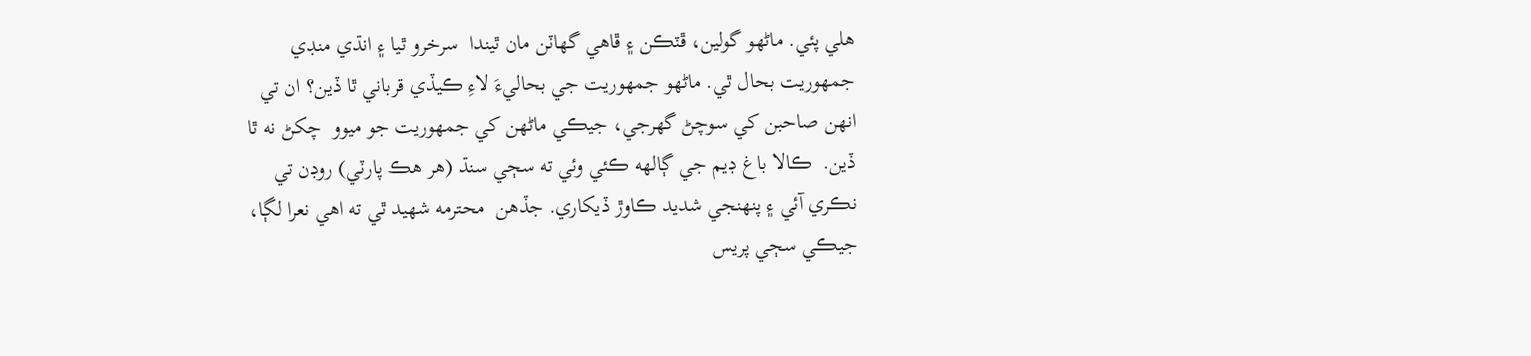هلي پئي. ماڻهو گولين، ڦٽڪن ۽ ڦاهي گهاٽن مان ٿيندا  سرخرو ٿيا ۽ انڌي منڊي جمهوريت بحال ٿي. ماڻهو جمهوريت جي بحاليءَ لاءِ ڪيڏي قرباني ٿا ڏين؟ ان تي انهن صاحبن کي سوچڻ گهرجي، جيڪي ماڻهن کي جمهوريت جو ميوو  چکڻ نه ٿا ڏين.  ڪالا باغ ڊيم جي ڳالهه ڪئي وئي ته سڄي سنڌ (هر هڪ پارٽي) روڊن تي نڪري آئي ۽ پنهنجي شديد ڪاوڙ ڏيکاري. جڏهن  محترمه شهيد ٿي ته اهي نعرا لڳا، جيڪي سڄي پريس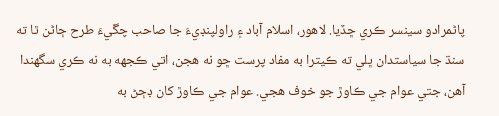پاڻمرادو سينسر ڪري ڇڏيا. لاهور، اسلام آباد ۽ راولپنڊيءَ جا صاحب چڱيءَ طرح ڄاڻن ٿا ته سنڌ جا سياستدان ڀلي ته ڪيترا به مفاد پرست ڇو نه هجن، اتي ڪجهه به نه ڪري سگهندا آهن، جتي عوام جي ڪاوڙ جو خوف هجي. عوام جي ڪاوڙ کان ڊڄڻ به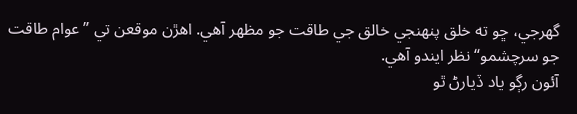گهرجي، ڇو ته خلق پنهنجي خالق جي طاقت جو مظهر آهي. اهڙن موقعن تي ”عوام طاقت جو سرچشمو“ نظر ايندو آهي.
آئون رڳو ياد ڏيارڻ ٿو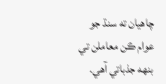چاهيان ته سنڌ جو عوام ڪن معاملن تي بنهه جذباتي آهي.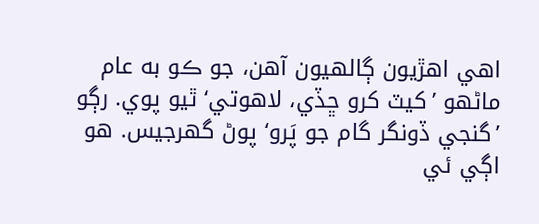اهي اهڙيون ڳالهيون آهن، جو ڪو به عام ماڻهو ’کيٽ کرو ڇڏي، لاهوتي‘ ٿيو پوي. رڳو ’گنجي ڏونگر گام جو پَرو‘ پوڻ گهرجيس. هو اڳي ئي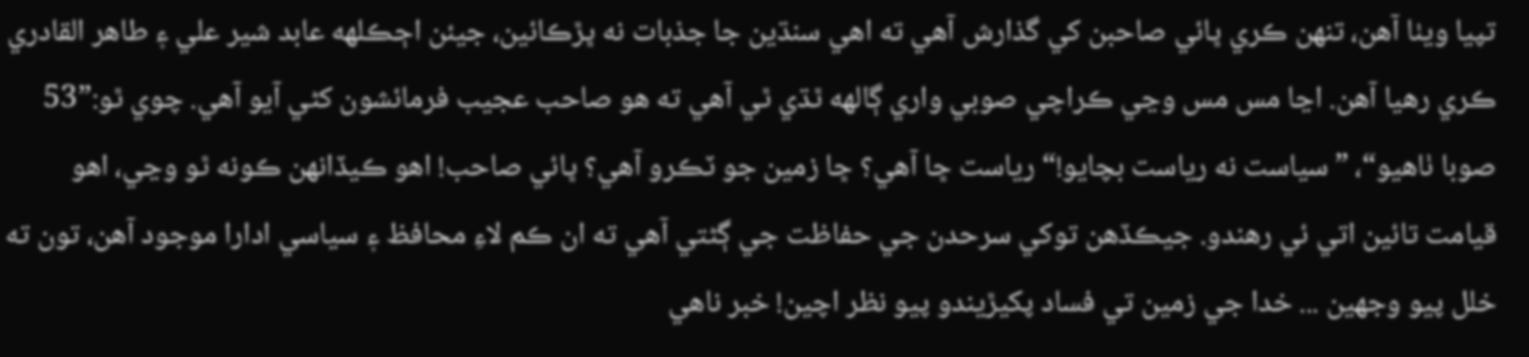تپيا ويٺا آهن، تنهن ڪري ڀائي صاحبن کي گذارش آهي ته اهي سنڌين جا جذبات نه ڀڙڪائين، جيئن اڄڪلهه عابد شير علي ۽ طاهر القادري ڪري رهيا آهن. اڃا مس مس وڃي ڪراچي صوبي واري ڳالهه ٿڌي ٿي آهي ته هو صاحب عجيب فرمائشون کڻي آيو آهي. چوي ٿو:”53 صوبا ٺاهيو“، ”سياست نه رياست بچايو!“ رياست ڇا آهي؟ ڇا زمين جو ٽڪرو آهي؟ ڀائي صاحب! اهو ڪيڏانهن ڪونه ٿو وڃي، اهو قيامت تائين اتي ئي رهندو. جيڪڏهن توکي سرحدن جي حفاظت جي ڳڻتي آهي ته ان ڪم لاءِ محافظ ۽ سياسي ادارا موجود آهن، تون ته خلل پيو وجهين ... خدا جي زمين تي فساد پکيڙيندو پيو نظر اچين! خبر ناهي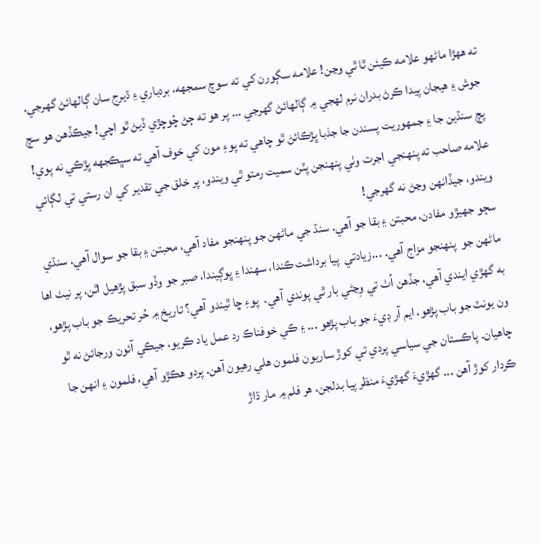ته ههڙا ماڻهو علامه ڪيئن ٿا ٿي وڃن! علامه سڳورن کي ته سوچ سمجهه، بردباري ۽ ڌيرج سان ڳالهائڻ گهرجي. جوش ۽ هيجان پيدا ڪرڻ بدران نرم لهجي ۾ ڳالهائڻ گهرجي ... پر هو ته ڄڻ چُوچڙي ڏيڻ ٿو اچي! جيڪڏهن هو سچ پچ سنڌين جا ۽ جمهوريت پسندن جا جذبا ڀڙڪائڻ ٿو چاهي ته پوءِ مون کي خوف آهي ته سڀڪجهه ڀڙڪي نه پوي! علامه صاحب ته پنهنجي اجرت وٺي پنهنجن پٽن سميت رمتو ٿي ويندو، پر خلق جي تقدير کي ان رستي تي لڳائي ويندو، جيڏانهن وڃڻ نه گهرجي!
سڄو جهيڙو مفادن، محبتن ۽ بقا جو آهي. سنڌ جي ماڻهن جو پنهنجو مفاد آهي، محبتن ۽ بقا جو سوال آهي. سنڌي ماڻهن جو  پنهنجو مزاج آهي. ...زيادتي  پيا برداشت ڪندا، سهندا ۽ ڀوڳيندا، صبر جو وڏو سبق پڙهيل اٿن، پر نيٺ اها به گهڙي ايندي آهي، جڏهن اُٺ تي وِڃڻي بار ٿي پوندي آهي.  پوءِ ڇا ٿيندو آهي؟ تاريخ ۾ حُر تحريڪ جو باب پڙهو، ون يونٽ جو باب پڙهو، ايم آر ڊيءَ جو باب پڙهو ... ۽ ڪي خوفناڪ رد عمل ياد ڪريو، جيڪي آئون ورجائڻ نه ٿو چاهيان. پاڪستان جي سياسي پردي تي کوڙ ساريون فلمون هلي رهيون آهن. پردو هڪڙو آهي، فلمون ۽ انهن جا ڪردار کوڙ آهن ... گهڙيءَ گهڙيءَ منظر پيا بدلجن، هر فلم ۾ مار ڌاڙ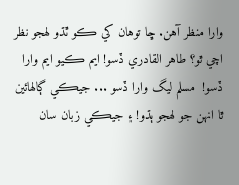وارا منظر آهن. ڇا توهان کي ڪو ٿڌو لهجو نظر اچي ٿو؟ طاهر القادري ڏسو! ايم ڪيو ايم وارا ڏسو!  مسلم ليگ وارا ڏسو ... جيڪي ڳالهائين ٿا انهن جو لهجو ٻڌو! ۽ جيڪي زبان سان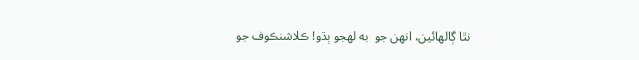نٿا ڳالهائين، انهن جو  به لهجو ٻڌو! ڪلاشنڪوف جو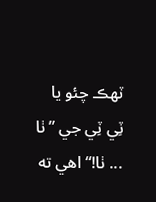ٽهڪ چئو يا ٽِي ٽِي جي ”ٺا ... ٺا!“ اهي ته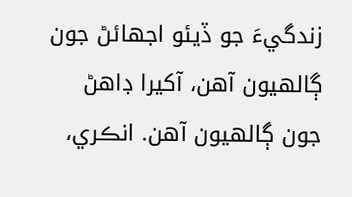زندگيءَ جو ڏيئو اجهائڻ جون ڳالهيون آهن، آکيرا ڊاهڻ جون ڳالهيون آهن. انڪري،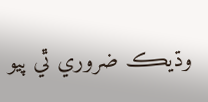وڌيڪ ضروري ٿي پيو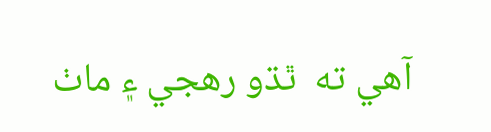آهي ته  ٿڌو رهجي ۽ ماٺ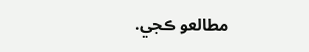مطالعو ڪجي.